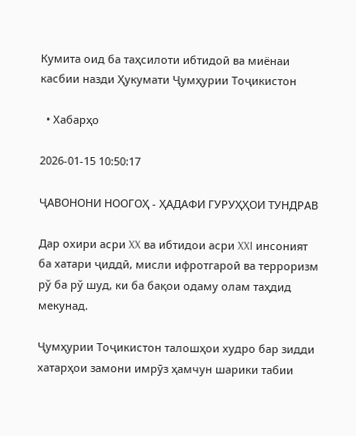Кумита оид ба таҳсилоти ибтидоӣ ва миёнаи касбии назди Ҳукумати Ҷумҳурии Тоҷикистон

  • Хабарҳо

2026-01-15 10:50:17

ҶАВОНОНИ НООГОҲ - ҲАДАФИ ГУРУҲҲОИ ТУНДРАВ

Дар охири асри XX ва ибтидои асри XXI инсоният ба хатари ҷиддӣ, мисли ифротгароӣ ва терроризм рў ба рў шуд, ки ба бақои одаму олам таҳдид мекунад.

Ҷумҳурии Тоҷикистон талошҳои худро бар зидди хатарҳои замони имрӯз ҳамчун шарики табии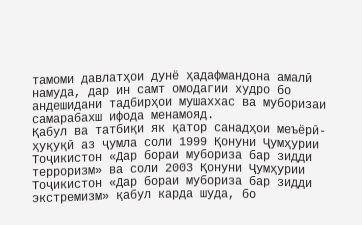тамоми давлатҳои дунё ҳадафмандона амалӣ намуда, дар ин самт омодагии худро бо андешидани тадбирҳои мушаххас ва муборизаи самарабахш ифода менамояд.
Қабул ва татбиқи як қатор санадҳои меъёрӣ-ҳуқуқӣ аз ҷумла соли 1999 Қонуни Ҷумҳурии Тоҷикистон «Дар бораи мубориза бар зидди терроризм» ва соли 2003 Қонуни Ҷумҳурии Тоҷикистон «Дар бораи мубориза бар зидди экстремизм» қабул карда шуда, бо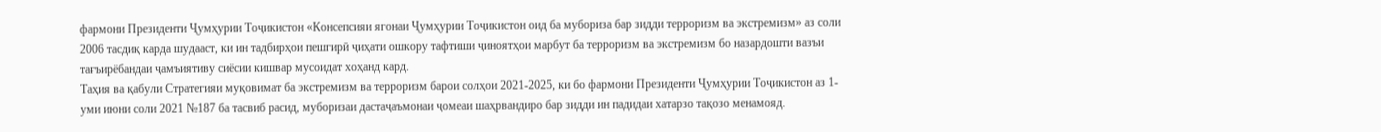фармони Президенти Ҷумҳурии Тоҷикистон «Консепсияи ягонаи Ҷумҳурии Тоҷикистон оид ба мубориза бар зидди терроризм ва экстремизм» аз соли 2006 тасдиқ карда шудааст, ки ин тадбирҳои пешгирӣ ҷиҳати ошкору тафтиши ҷиноятҳои марбут ба терроризм ва экстремизм бо назардошти вазъи тағъирёбандаи ҷамъиятиву сиёсии кишвар мусоидат хоҳанд кард.
Таҳия ва қабули Стратегияи муқовимат ба экстремизм ва терроризм барои солҳои 2021-2025, ки бо фармони Президенти Ҷумҳурии Тоҷикистон аз 1-уми июни соли 2021 №187 ба тасвиб расид, муборизаи дастаҷаъмонаи ҷомеаи шаҳрвандиро бар зидди ин падидаи хатарзо тақозо менамояд.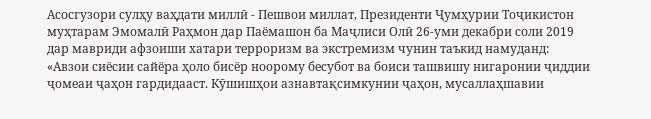Асосгузори сулҳу ваҳдати миллӣ - Пешвои миллат, Президенти Ҷумҳурии Тоҷикистон муҳтарам Эмомалӣ Раҳмон дар Паёмашон ба Маҷлиси Олӣ 26-уми декабри соли 2019 дар мавриди афзоиши хатари терроризм ва экстремизм чунин таъкид намуданд: «Авзои сиёсии сайёра ҳоло бисёр ноорому бесубот ва боиси ташвишу нигаронии ҷиддии ҷомеаи ҷаҳон гардидааст. Кӯшишҳои азнавтақсимкунии ҷаҳон, мусаллаҳшавии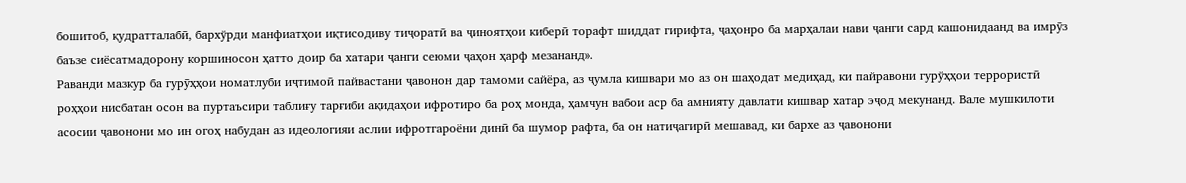бошитоб, қудратталабӣ, бархўрди манфиатҳои иқтисодиву тиҷоратӣ ва ҷиноятҳои киберӣ торафт шиддат гирифта, ҷаҳонро ба марҳалаи нави ҷанги сард кашонидаанд ва имрӯз баъзе сиёсатмадорону коршиносон ҳатто доир ба хатари ҷанги сеюми ҷаҳон ҳарф мезананд».
Раванди мазкур ба гурӯҳҳои номатлуби иҷтимоӣ пайвастани ҷавонон дар тамоми сайёра, аз ҷумла кишвари мо аз он шаҳодат медиҳад, ки пайравони гурўҳҳои террористӣ роҳҳои нисбатан осон ва пуртаъсири таблиғу тарғиби ақидаҳои ифротиро ба роҳ монда, ҳамчун вабои аср ба амнияту давлати кишвар хатар эҷод мекунанд. Вале мушкилоти асосии ҷавонони мо ин огоҳ набудан аз идеологияи аслии ифротгароёни динӣ ба шумор рафта, ба он натиҷагирӣ мешавад, ки бархе аз ҷавонони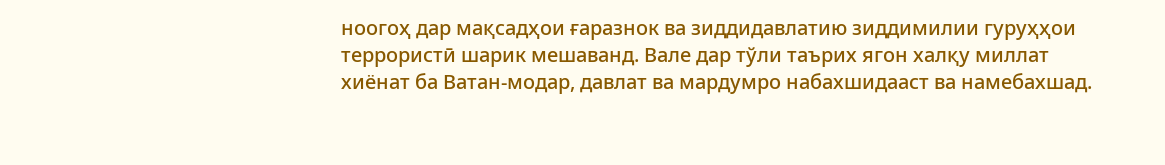ноогоҳ дар мақсадҳои ғаразнок ва зиддидавлатию зиддимилии гуруҳҳои террористӣ шарик мешаванд. Вале дар тўли таърих ягон халқу миллат хиёнат ба Ватан-модар, давлат ва мардумро набахшидааст ва намебахшад.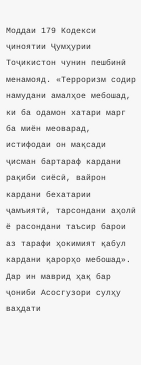Моддаи 179 Кодекси ҷиноятии Ҷумҳурии Тоҷикистон чунин пешбинӣ менамояд. «Терроризм содир намудани амалҳое мебошад, ки ба одамон хатари марг ба миён меоварад, истифодаи он мақсади ҷисман бартараф кардани рақиби сиёсӣ, вайрон кардани бехатарии ҷамъиятӣ, тарсондани аҳолӣ ё расондани таъсир барои аз тарафи ҳокимият қабул кардани қарорҳо мебошад». Дар ин маврид ҳақ бар ҷониби Асосгузори сулҳу ваҳдати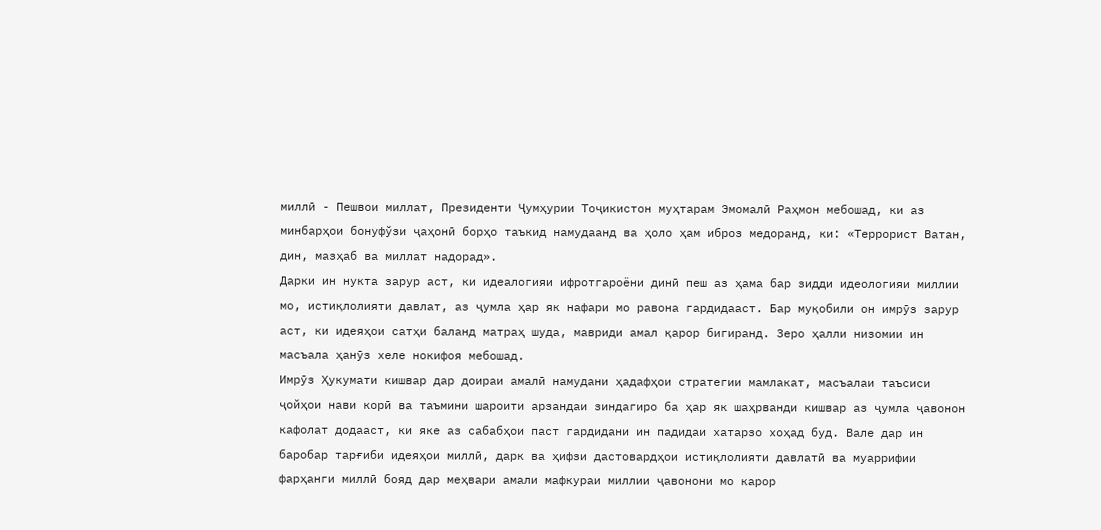миллӣ - Пешвои миллат, Президенти Ҷумҳурии Тоҷикистон муҳтарам Эмомалӣ Раҳмон мебошад, ки аз минбарҳои бонуфўзи ҷаҳонӣ борҳо таъкид намудаанд ва ҳоло ҳам иброз медоранд, ки: «Террорист Ватан, дин, мазҳаб ва миллат надорад».
Дарки ин нукта зарур аст, ки идеалогияи ифротгароёни динӣ пеш аз ҳама бар зидди идеологияи миллии мо, истиқлолияти давлат, аз ҷумла ҳар як нафари мо равона гардидааст. Бар муқобили он имрӯз зарур аст, ки идеяҳои сатҳи баланд матраҳ шуда, мавриди амал қарор бигиранд. Зеро ҳалли низомии ин масъала ҳанӯз хеле нокифоя мебошад.
Имрӯз Ҳукумати кишвар дар доираи амалӣ намудани ҳадафҳои стратегии мамлакат, масъалаи таъсиси ҷойҳои нави корӣ ва таъмини шароити арзандаи зиндагиро ба ҳар як шаҳрванди кишвар аз ҷумла ҷавонон кафолат додааст, ки яке аз сабабҳои паст гардидани ин падидаи хатарзо хоҳад буд. Вале дар ин баробар тарғиби идеяҳои миллӣ, дарк ва ҳифзи дастовардҳои истиқлолияти давлатӣ ва муаррифии фарҳанги миллӣ бояд дар меҳвари амали мафкураи миллии ҷавонони мо карор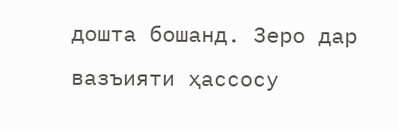дошта бошанд. Зеро дар вазъияти ҳассосу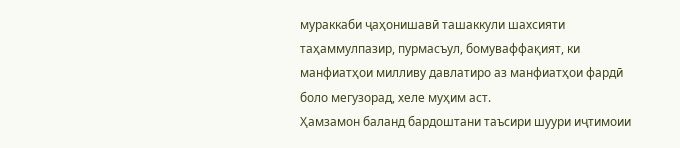мураккаби ҷаҳонишавӣ ташаккули шахсияти таҳаммулпазир, пурмасъул, бомуваффақият, ки манфиатҳои милливу давлатиро аз манфиатҳои фардӣ боло мегузорад, хеле муҳим аст.
Ҳамзамон баланд бардоштани таъсири шуури иҷтимоии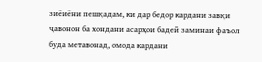зиёиёни пешқадам, ки дар бедор кардани завқи ҷавонон ба хондани асарҳои бадеӣ заминаи фаъол буда метавонад, омода кардани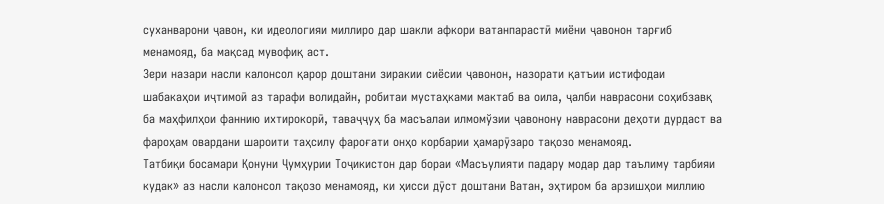суханварони ҷавон, ки идеологияи миллиро дар шакли афкори ватанпарастӣ миёни ҷавонон тарғиб менамояд, ба мақсад мувофиқ аст.
Зери назари насли калонсол қарор доштани зиракии сиёсии ҷавонон, назорати қатъии истифодаи шабакаҳои иҷтимоӣ аз тарафи волидайн, робитаи мустаҳками мактаб ва оила, ҷалби наврасони соҳибзавқ ба маҳфилҳои фаннию ихтирокорӣ, таваҷҷуҳ ба масъалаи илмомўзии ҷавонону наврасони деҳоти дурдаст ва фароҳам овардани шароити таҳсилу фароғати онҳо корбарии ҳамарӯзаро тақозо менамояд.
Татбиқи босамари Қонуни Ҷумҳурии Тоҷикистон дар бораи «Масъулияти падару модар дар таълиму тарбияи кудак» аз насли калонсол тақозо менамояд, ки ҳисси дӯст доштани Ватан, эҳтиром ба арзишҳои миллию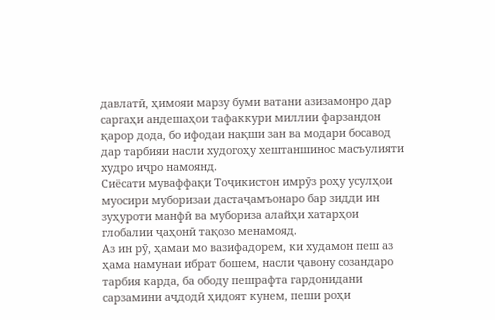давлатӣ, ҳимояи марзу буми ватани азизамонро дар саргаҳи андешаҳои тафаккури миллии фарзандон қарор дода, бо ифодаи нақши зан ва модари босавод дар тарбияи насли худогоҳу хештаншинос масъулияти худро иҷро намоянд.
Сиёсати муваффақи Тоҷикистон имрӯз роҳу усулҳои муосири муборизаи дастаҷамъонаро бар зидди ин зуҳуроти манфӣ ва мубориза алайҳи хатарҳои глобалии ҷаҳонӣ тақозо менамояд.
Аз ин рӯ, ҳамаи мо вазифадорем, ки худамон пеш аз ҳама намунаи ибрат бошем, насли ҷавону созандаро тарбия карда, ба ободу пешрафта гардонидани сарзамини аҷдодӣ ҳидоят кунем, пеши роҳи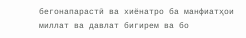бегонапарастӣ ва хиёнатро ба манфиатҳои миллат ва давлат бигирем ва бо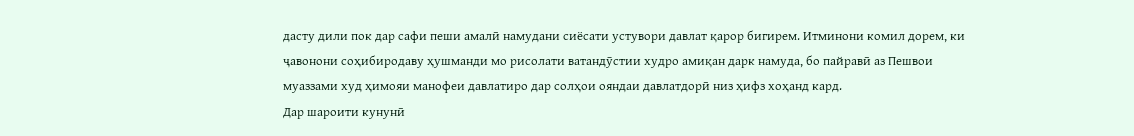дасту дили пок дар сафи пеши амалӣ намудани сиёсати устувори давлат қарор бигирем. Итминони комил дорем, ки ҷавонони соҳибиродаву ҳушманди мо рисолати ватандӯстии худро амиқан дарк намуда, бо пайравӣ аз Пешвои муаззами худ ҳимояи манофеи давлатиро дар солҳои ояндаи давлатдорӣ низ ҳифз хоҳанд кард.
Дар шароити кунунӣ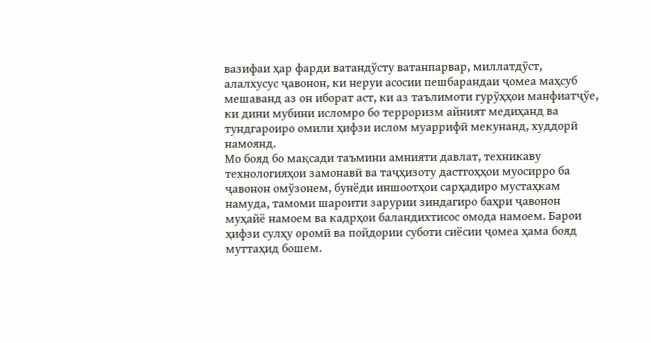вазифаи ҳар фарди ватандўсту ватанпарвар, миллатдўст, алалхусус ҷавонон, ки неруи асосии пешбарандаи ҷомеа маҳсуб мешаванд аз он иборат аст, ки аз таълимоти гурўҳҳои манфиатҷўе, ки дини мубини исломро бо терроризм айният медиҳанд ва тундгароиро омили ҳифзи ислом муаррифӣ мекунанд, худдорӣ намоянд.
Мо бояд бо мақсади таъмини амнияти давлат, техникаву технологияҳои замонавӣ ва таҷҳизоту дастгоҳҳои муосирро ба ҷавонон омўзонем, бунёди иншоотҳои сарҳадиро мустаҳкам намуда, тамоми шароити зарурии зиндагиро баҳри ҷавонон муҳайё намоем ва кадрҳои баландихтисос омода намоем. Барои ҳифзи сулҳу оромӣ ва пойдории суботи сиёсии ҷомеа ҳама бояд муттаҳид бошем.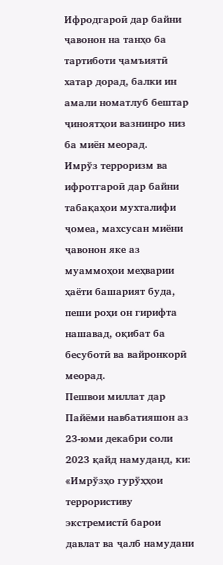Ифродгароӣ дар байни ҷавонон на танҳо ба тартиботи ҷамъиятӣ хатар дорад, балки ин амали номатлуб бештар ҷиноятҳои вазнинро низ ба миён меорад.
Имрўз терроризм ва ифротгароӣ дар байни табақаҳои мухталифи ҷомеа, махсусан миёни ҷавонон яке аз муаммоҳои меҳварии ҳаёти башарият буда, пеши роҳи он гирифта нашавад, оқибат ба бесуботӣ ва вайронкорӣ меорад.
Пешвои миллат дар Пайёми навбатияшон аз 23-юми декабри соли 2023 қайд намуданд, ки: «Имрўзҳо гурўҳҳои террористиву экстремистӣ барои давлат ва ҷалб намудани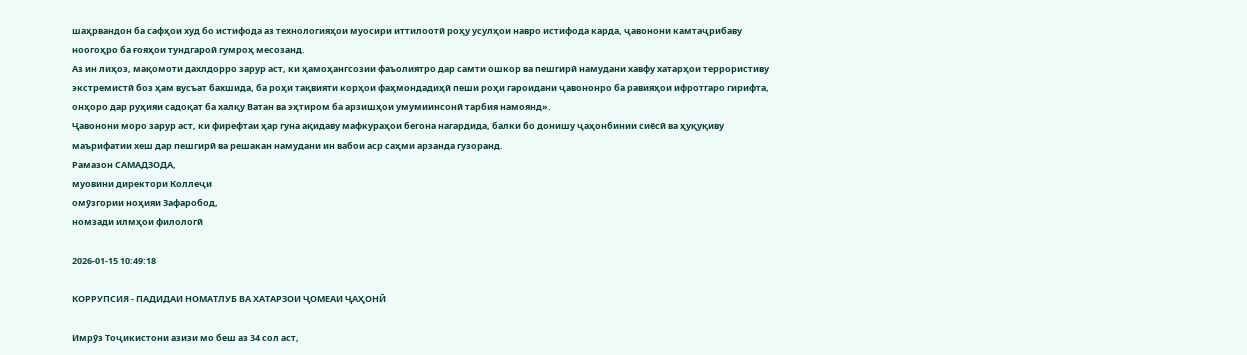шаҳрвандон ба сафҳои худ бо истифода аз технологияҳои муосири иттилоотӣ роҳу усулҳои навро истифода карда, ҷавонони камтаҷрибаву ноогоҳро ба ғояҳои тундгароӣ гумроҳ месозанд.
Аз ин лиҳоз, мақомоти дахлдорро зарур аст, ки ҳамоҳангсозии фаъолиятро дар самти ошкор ва пешгирӣ намудани хавфу хатарҳои террористиву экстремистӣ боз ҳам вусъат бахшида, ба роҳи тақвияти корҳои фаҳмондадиҳӣ пеши роҳи гароидани ҷавононро ба равияҳои ифротгаро гирифта, онҳоро дар руҳияи садоқат ба халқу Ватан ва эҳтиром ба арзишҳои умумиинсонӣ тарбия намоянд».
Ҷавонони моро зарур аст, ки фирефтаи ҳар гуна ақидаву мафкураҳои бегона нагардида, балки бо донишу ҷаҳонбинии сиёсӣ ва ҳуқуқиву маърифатии хеш дар пешгирӣ ва решакан намудани ин вабои аср саҳми арзанда гузоранд.
Рамазон САМАДЗОДА,
муовини директори Коллеҷи
омӯзгории ноҳияи Зафаробод,
номзади илмҳои филологӣ

2026-01-15 10:49:18

КОРРУПСИЯ - ПАДИДАИ НОМАТЛУБ ВА ХАТАРЗОИ ҶОМЕАИ ҶАҲОНӢ

Имрӯз Тоҷикистони азизи мо беш аз 34 сол аст,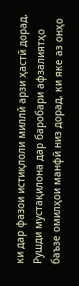ки дар фазои истиқлоли миллӣ арзи ҳастӣ дорад. Рушди мустақилона дар баробари афзалиятҳо баъзе омилҳои манфӣ низ дорад, ки яке аз онҳо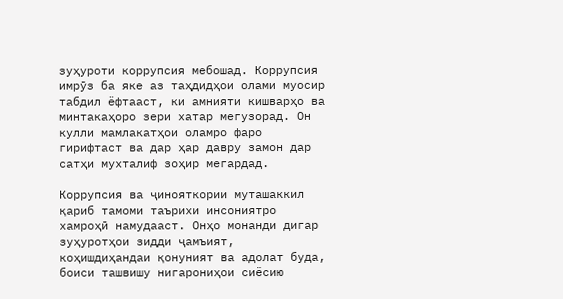зуҳуроти коррупсия мебошад. Коррупсия имрӯз ба яке аз таҳдидҳои олами муосир табдил ёфтааст, ки амнияти кишварҳо ва минтакаҳоро зери хатар мегузорад. Он кулли мамлакатҳои оламро фаро гирифтаст ва дар ҳар давру замон дар сатҳи мухталиф зоҳир мегардад.

Коррупсия ва ҷинояткории муташаккил қариб тамоми таърихи инсониятро хамроҳӣ намудааст. Онҳо монанди дигар зуҳуротҳои зидди ҷамъият, коҳишдиҳандаи қонуният ва адолат буда, боиси ташвишу нигарониҳои сиёсию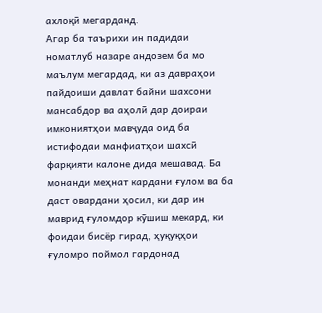ахлоқӣ мегарданд.
Агар ба таърихи ин падидаи номатлуб назаре андозем ба мо маълум мегардад, ки аз давраҳои пайдоиши давлат байни шахсони мансабдор ва аҳолӣ дар доираи имкониятҳои мавҷуда оид ба истифодаи манфиатҳои шахсӣ фарқияти калоне дида мешавад. Ба монанди меҳнат кардани ғулом ва ба даст овардани ҳосил, ки дар ин маврид ғуломдор кӯшиш мекард, ки фоидаи бисёр гирад, ҳуқуқҳои ғуломро поймол гардонад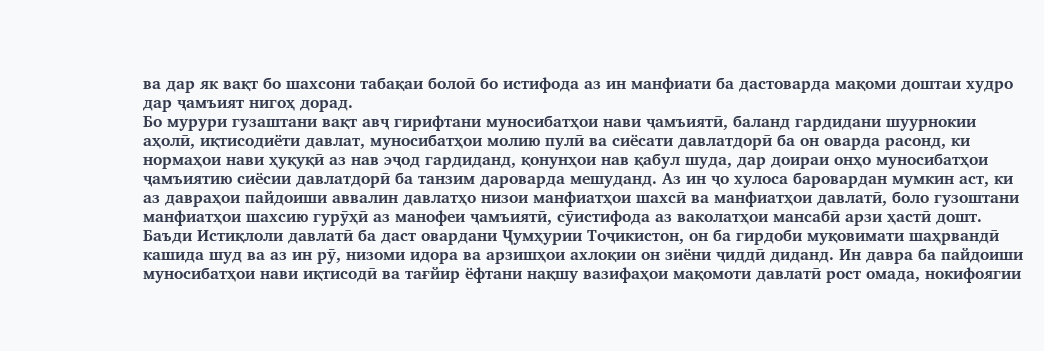ва дар як вақт бо шахсони табақаи болоӣ бо истифода аз ин манфиати ба дастоварда мақоми доштаи худро дар ҷамъият нигоҳ дорад.
Бо мурури гузаштани вақт авҷ гирифтани муносибатҳои нави ҷамъиятӣ, баланд гардидани шуурнокии аҳолӣ, иқтисодиёти давлат, муносибатҳои молию пулӣ ва сиёсати давлатдорӣ ба он оварда расонд, ки нормаҳои нави ҳуқуқӣ аз нав эҷод гардиданд, қонунҳои нав қабул шуда, дар доираи онҳо муносибатҳои ҷамъиятию сиёсии давлатдорӣ ба танзим дароварда мешуданд. Аз ин ҷо хулоса баровардан мумкин аст, ки аз давраҳои пайдоиши аввалин давлатҳо низои манфиатҳои шахсӣ ва манфиатҳои давлатӣ, боло гузоштани манфиатҳои шахсию гурӯҳӣ аз манофеи ҷамъиятӣ, сӯистифода аз ваколатҳои мансабӣ арзи ҳастӣ дошт.
Баъди Истиқлоли давлатӣ ба даст овардани Ҷумҳурии Тоҷикистон, он ба гирдоби муқовимати шаҳрвандӣ кашида шуд ва аз ин рӯ, низоми идора ва арзишҳои ахлоқии он зиёни ҷиддӣ диданд. Ин давра ба пайдоиши муносибатҳои нави иқтисодӣ ва тағйир ёфтани нақшу вазифаҳои мақомоти давлатӣ рост омада, нокифоягии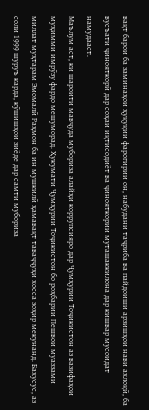вақт барои ба заминаҳои ҳуқуқии фарогирии он, набудани таҷриба ва пайдоиши арзишҳои нави ахлоқӣ, ба вусъати ҷинояткорӣ дар соҳаи иқтисодиёт ва ҷинояткории муташаккилона дар кишвар мусоидат намудааст.
Маълум аст, ки шароити мавҷуда мубориза алайҳи коррупсияро дар Ҷумҳурии Тоҷикистон аз вазифаҳои муҳимми имрӯзу фардо мешуморад. Ҳукумати Ҷумҳурии Тоҷикистон бо роҳбарии Пешвои муаззами миллат муҳтарам Эмомалӣ Раҳмон ба ин мушкилӣ ҳамавақт таваҷҷуҳи хосса зоҳир мекунанд. Бахусус, аз соли 1999 шуруъ карда, кӯшишҳои зиёде дар самти мубориза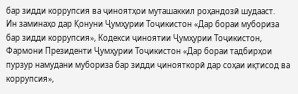бар зидди коррупсия ва ҷиноятҳои муташаккил роҳандозӣ шудааст.
Ин заминаҳо дар Қонуни Ҷумҳурии Тоҷикистон «Дар бораи мубориза бар зидди коррупсия», Кодекси ҷиноятии Ҷумҳурии Тоҷикистон, Фармони Президенти Ҷумҳурии Тоҷикистон «Дар бораи тадбирҳои пурзур намудани мубориза бар зидди ҷинояткорӣ дар соҳаи иқтисод ва коррупсия»,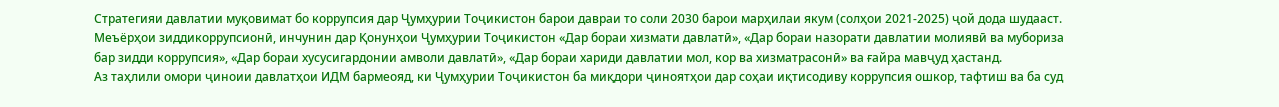Стратегияи давлатии муқовимат бо коррупсия дар Ҷумҳурии Тоҷикистон барои давраи то соли 2030 барои марҳилаи якум (солҳои 2021-2025) ҷой дода шудааст.
Меъёрҳои зиддикоррупсионӣ, инчунин дар Қонунҳои Ҷумҳурии Тоҷикистон «Дар бораи хизмати давлатӣ», «Дар бораи назорати давлатии молиявӣ ва мубориза бар зидди коррупсия», «Дар бораи хусусигардонии амволи давлатӣ», «Дар бораи хариди давлатии мол, кор ва хизматрасонӣ» ва ғайра мавҷуд ҳастанд.
Аз таҳлили омори ҷиноии давлатҳои ИДМ бармеояд, ки Ҷумҳурии Тоҷикистон ба миқдори ҷиноятҳои дар соҳаи иқтисодиву коррупсия ошкор, тафтиш ва ба суд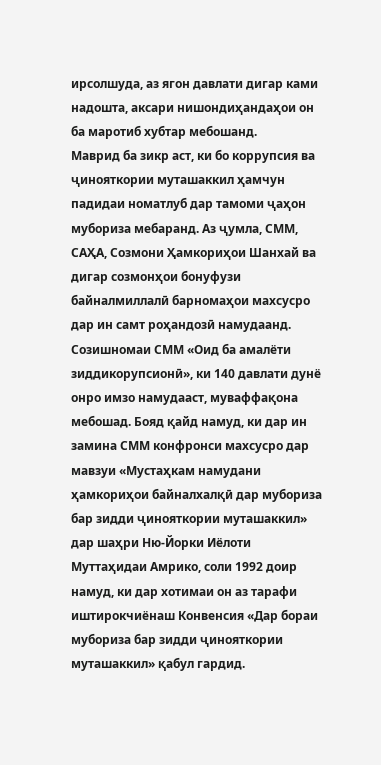ирсолшуда, аз ягон давлати дигар ками надошта, аксари нишондиҳандаҳои он ба маротиб хубтар мебошанд.
Маврид ба зикр аст, ки бо коррупсия ва ҷинояткории муташаккил ҳамчун падидаи номатлуб дар тамоми ҷаҳон мубориза мебаранд. Аз ҷумла, СММ, САҲА, Созмони Ҳамкориҳои Шанхай ва дигар созмонҳои бонуфузи байналмиллалӣ барномаҳои махсусро дар ин самт роҳандозӣ намудаанд. Созишномаи СММ «Оид ба амалёти зиддикорупсионӣ», ки 140 давлати дунё онро имзо намудааст, муваффақона мебошад. Бояд қайд намуд, ки дар ин замина СММ конфронси махсусро дар мавзуи «Мустаҳкам намудани ҳамкориҳои байналхалқӣ дар мубориза бар зидди ҷинояткории муташаккил» дар шаҳри Ню-Йорки Иёлоти Муттаҳидаи Амрико, соли 1992 доир намуд, ки дар хотимаи он аз тарафи иштирокчиёнаш Конвенсия «Дар бораи мубориза бар зидди ҷинояткории муташаккил» қабул гардид.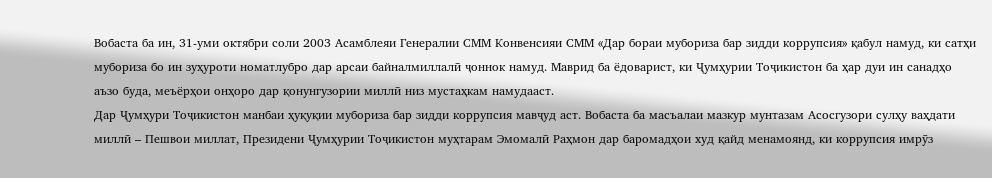Вобаста ба ин, 31-уми октябри соли 2003 Асамблеяи Генералии СММ Конвенсияи СММ «Дар бораи мубориза бар зидди коррупсия» қабул намуд, ки сатҳи мубориза бо ин зуҳуроти номатлубро дар арсаи байналмиллалӣ ҷоннок намуд. Маврид ба ёдоварист, ки Ҷумҳурии Тоҷикистон ба ҳар дуи ин санадҳо аъзо буда, меъёрҳои онҳоро дар қонунгузории миллӣ низ мустаҳкам намудааст.
Дар Ҷумҳури Тоҷикистон манбаи ҳуқуқии мубориза бар зидди коррупсия мавҷуд аст. Вобаста ба масъалаи мазкур мунтазам Асосгузори сулҳу ваҳдати миллӣ – Пешвои миллат, Президени Ҷумҳурии Тоҷикистон муҳтарам Эмомалӣ Раҳмон дар баромадҳои худ қайд менамоянд, ки коррупсия имрӯз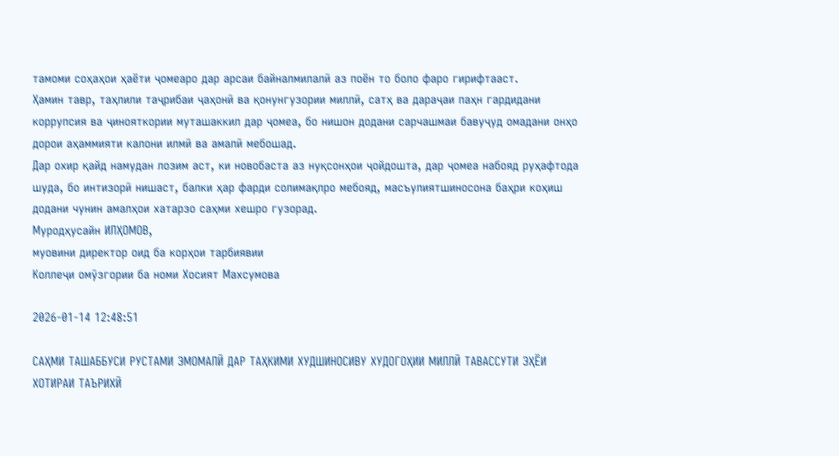тамоми соҳаҳои ҳаёти ҷомеаро дар арсаи байналмилалӣ аз поён то боло фаро гирифтааст.
Ҳамин тавр, таҳлили таҷрибаи ҷаҳонӣ ва қонунгузории миллӣ, сатҳ ва дараҷаи паҳн гардидани коррупсия ва ҷинояткории муташаккил дар ҷомеа, бо нишон додани сарчашмаи бавуҷуд омадани онҳо дорои аҳаммияти калони илмӣ ва амалӣ мебошад.
Дар охир қайд намудан лозим аст, ки новобаста аз нуқсонҳои ҷойдошта, дар ҷомеа набояд руҳафтода шуда, бо интизорӣ нишаст, балки ҳар фарди солимақлро мебояд, масъулиятшиносона баҳри коҳиш додани чунин амалҳои хатарзо саҳми хешро гузорад.
Муродҳусайн ИЛҲОМОВ,
муовини директор оид ба корҳои тарбиявии
Коллеҷи омӯзгории ба номи Хосият Махсумова

2026-01-14 12:48:51

САҲМИ ТАШАББУСИ РУСТАМИ ЭМОМАЛӢ ДАР ТАҲКИМИ ХУДШИНОСИВУ ХУДОГОҲИИ МИЛЛӢ ТАВАССУТИ ЭҲЁИ ХОТИРАИ ТАЪРИХӢ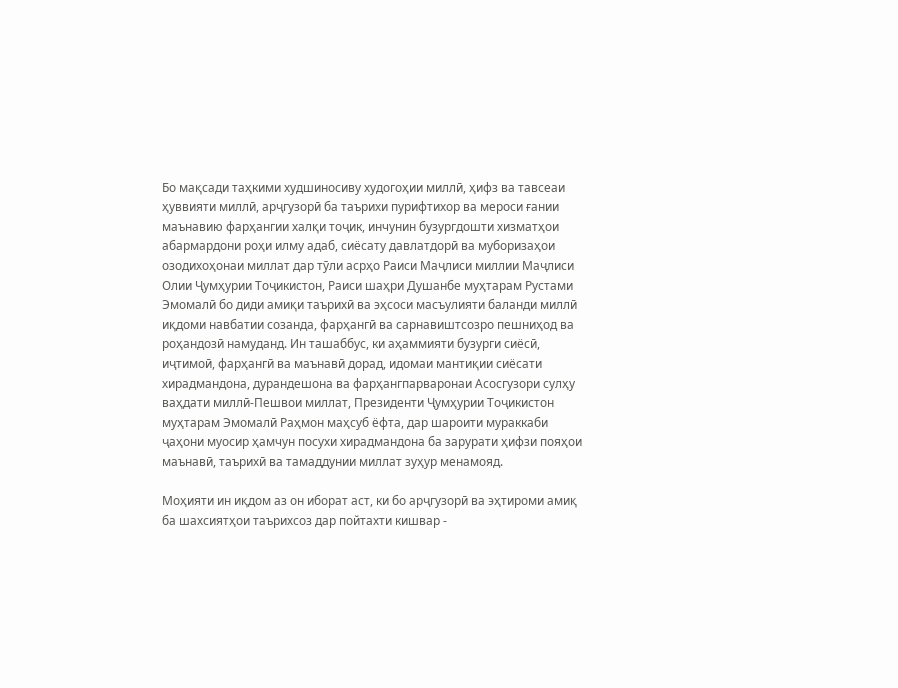Бо мақсади таҳкими худшиносиву худогоҳии миллӣ, ҳифз ва тавсеаи ҳуввияти миллӣ, арҷгузорӣ ба таърихи пурифтихор ва мероси ғании маънавию фарҳангии халқи тоҷик, инчунин бузургдошти хизматҳои абармардони роҳи илму адаб, сиёсату давлатдорӣ ва муборизаҳои озодихоҳонаи миллат дар тӯли асрҳо Раиси Маҷлиси миллии Маҷлиси Олии Ҷумҳурии Тоҷикистон, Раиси шаҳри Душанбе муҳтарам Рустами Эмомалӣ бо диди амиқи таърихӣ ва эҳсоси масъулияти баланди миллӣ иқдоми навбатии созанда, фарҳангӣ ва сарнавиштсозро пешниҳод ва роҳандозӣ намуданд. Ин ташаббус, ки аҳаммияти бузурги сиёсӣ, иҷтимоӣ, фарҳангӣ ва маънавӣ дорад, идомаи мантиқии сиёсати хирадмандона, дурандешона ва фарҳангпарваронаи Асосгузори сулҳу ваҳдати миллӣ-Пешвои миллат, Президенти Ҷумҳурии Тоҷикистон муҳтарам Эмомалӣ Раҳмон маҳсуб ёфта, дар шароити мураккаби ҷаҳони муосир ҳамчун посухи хирадмандона ба зарурати ҳифзи пояҳои маънавӣ, таърихӣ ва тамаддунии миллат зуҳур менамояд.

Моҳияти ин иқдом аз он иборат аст, ки бо арҷгузорӣ ва эҳтироми амиқ ба шахсиятҳои таърихсоз дар пойтахти кишвар -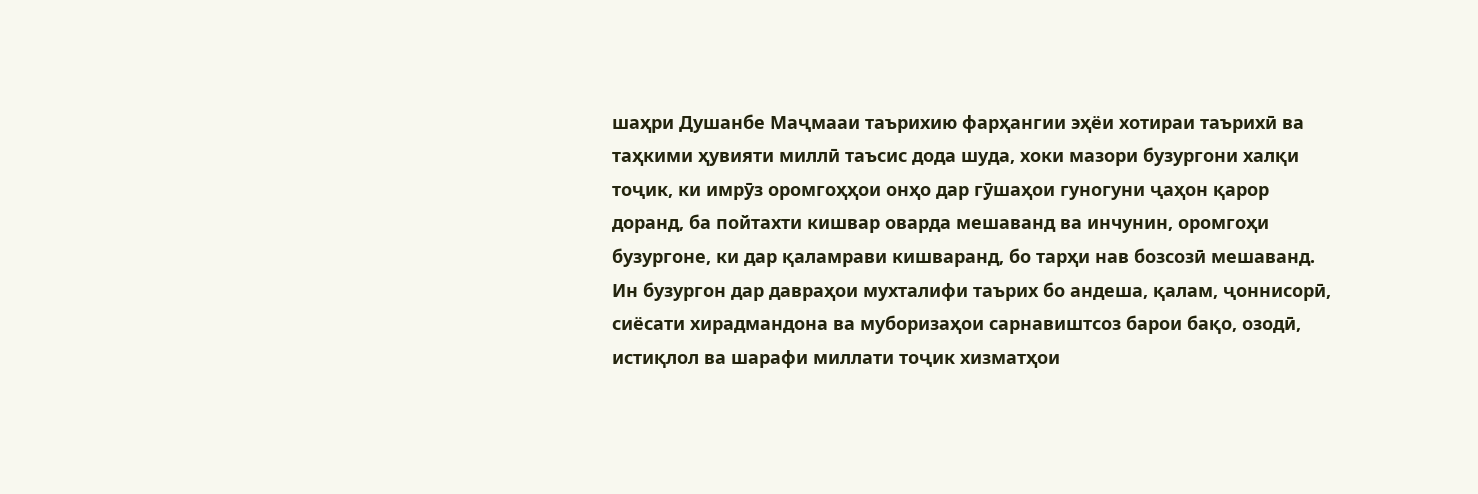шаҳри Душанбе Маҷмааи таърихию фарҳангии эҳёи хотираи таърихӣ ва таҳкими ҳувияти миллӣ таъсис дода шуда, хоки мазори бузургони халқи тоҷик, ки имрӯз оромгоҳҳои онҳо дар гӯшаҳои гуногуни ҷаҳон қарор доранд, ба пойтахти кишвар оварда мешаванд ва инчунин, оромгоҳи бузургоне, ки дар қаламрави кишваранд, бо тарҳи нав бозсозӣ мешаванд. Ин бузургон дар давраҳои мухталифи таърих бо андеша, қалам, ҷоннисорӣ, сиёсати хирадмандона ва муборизаҳои сарнавиштсоз барои бақо, озодӣ, истиқлол ва шарафи миллати тоҷик хизматҳои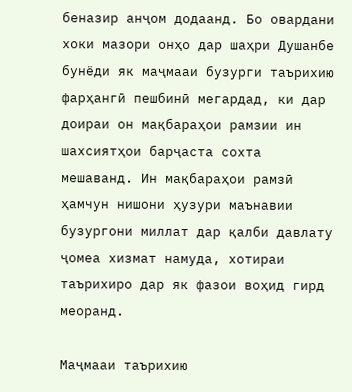беназир анҷом додаанд. Бо овардани хоки мазори онҳо дар шаҳри Душанбе бунёди як маҷмааи бузурги таърихию фарҳангӣ пешбинӣ мегардад, ки дар доираи он мақбараҳои рамзии ин шахсиятҳои барҷаста сохта мешаванд. Ин мақбараҳои рамзӣ ҳамчун нишони ҳузури маънавии бузургони миллат дар қалби давлату ҷомеа хизмат намуда, хотираи таърихиро дар як фазои воҳид гирд меоранд.

Маҷмааи таърихию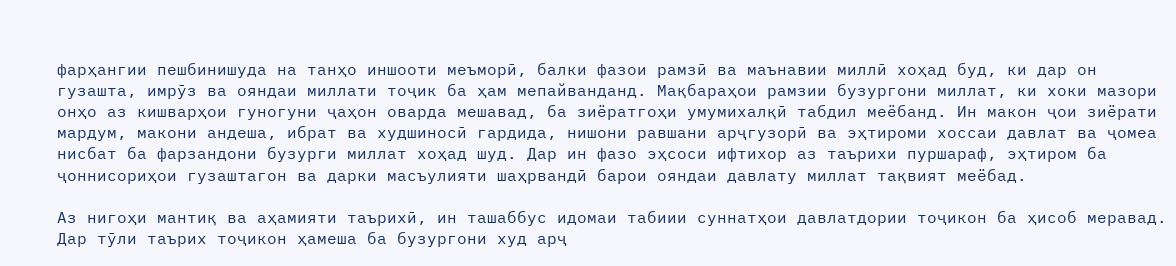фарҳангии пешбинишуда на танҳо иншооти меъморӣ, балки фазои рамзӣ ва маънавии миллӣ хоҳад буд, ки дар он гузашта, имрӯз ва ояндаи миллати тоҷик ба ҳам мепайванданд. Мақбараҳои рамзии бузургони миллат, ки хоки мазори онҳо аз кишварҳои гуногуни ҷаҳон оварда мешавад, ба зиёратгоҳи умумихалқӣ табдил меёбанд. Ин макон ҷои зиёрати мардум, макони андеша, ибрат ва худшиносӣ гардида, нишони равшани арҷгузорӣ ва эҳтироми хоссаи давлат ва ҷомеа нисбат ба фарзандони бузурги миллат хоҳад шуд. Дар ин фазо эҳсоси ифтихор аз таърихи пуршараф, эҳтиром ба ҷоннисориҳои гузаштагон ва дарки масъулияти шаҳрвандӣ барои ояндаи давлату миллат тақвият меёбад.

Аз нигоҳи мантиқ ва аҳамияти таърихӣ, ин ташаббус идомаи табиии суннатҳои давлатдории тоҷикон ба ҳисоб меравад. Дар тӯли таърих тоҷикон ҳамеша ба бузургони худ арҷ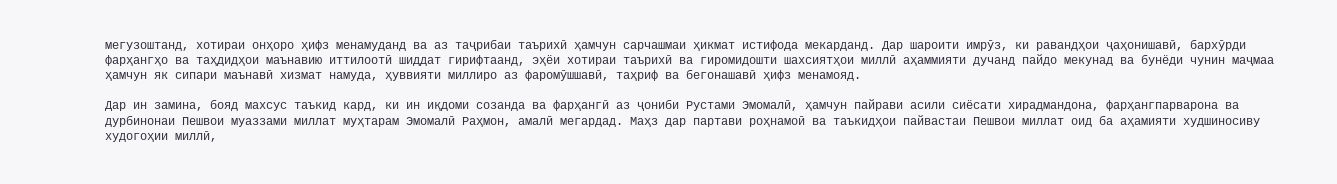мегузоштанд, хотираи онҳоро ҳифз менамуданд ва аз таҷрибаи таърихӣ ҳамчун сарчашмаи ҳикмат истифода мекарданд. Дар шароити имрӯз, ки равандҳои ҷаҳонишавӣ, бархӯрди фарҳангҳо ва таҳдидҳои маънавию иттилоотӣ шиддат гирифтаанд, эҳёи хотираи таърихӣ ва гиромидошти шахсиятҳои миллӣ аҳаммияти дучанд пайдо мекунад ва бунёди чунин маҷмаа ҳамчун як сипари маънавӣ хизмат намуда, ҳуввияти миллиро аз фаромӯшшавӣ, таҳриф ва бегонашавӣ ҳифз менамояд.

Дар ин замина, бояд махсус таъкид кард, ки ин иқдоми созанда ва фарҳангӣ аз ҷониби Рустами Эмомалӣ, ҳамчун пайрави асили сиёсати хирадмандона, фарҳангпарварона ва дурбинонаи Пешвои муаззами миллат муҳтарам Эмомалӣ Раҳмон, амалӣ мегардад. Маҳз дар партави роҳнамоӣ ва таъкидҳои пайвастаи Пешвои миллат оид ба аҳамияти худшиносиву худогоҳии миллӣ,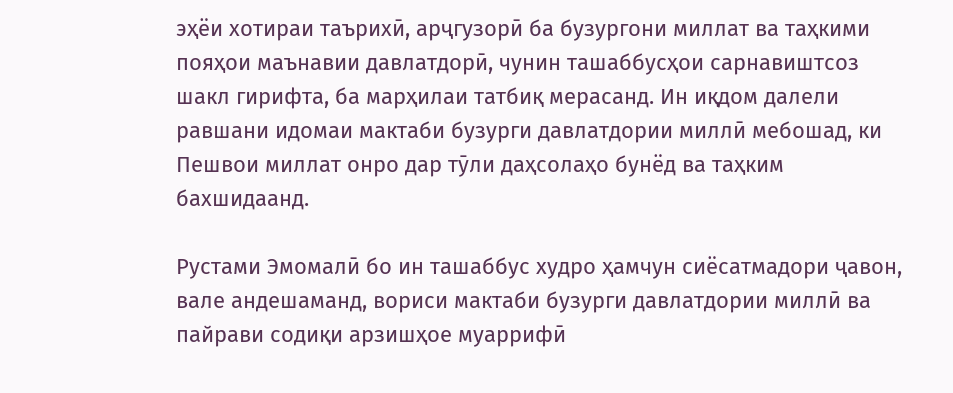эҳёи хотираи таърихӣ, арҷгузорӣ ба бузургони миллат ва таҳкими пояҳои маънавии давлатдорӣ, чунин ташаббусҳои сарнавиштсоз шакл гирифта, ба марҳилаи татбиқ мерасанд. Ин иқдом далели равшани идомаи мактаби бузурги давлатдории миллӣ мебошад, ки Пешвои миллат онро дар тӯли даҳсолаҳо бунёд ва таҳким бахшидаанд.

Рустами Эмомалӣ бо ин ташаббус худро ҳамчун сиёсатмадори ҷавон, вале андешаманд, вориси мактаби бузурги давлатдории миллӣ ва пайрави содиқи арзишҳое муаррифӣ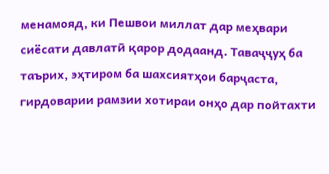менамояд, ки Пешвои миллат дар меҳвари сиёсати давлатӣ қарор додаанд. Таваҷҷуҳ ба таърих, эҳтиром ба шахсиятҳои барҷаста, гирдоварии рамзии хотираи онҳо дар пойтахти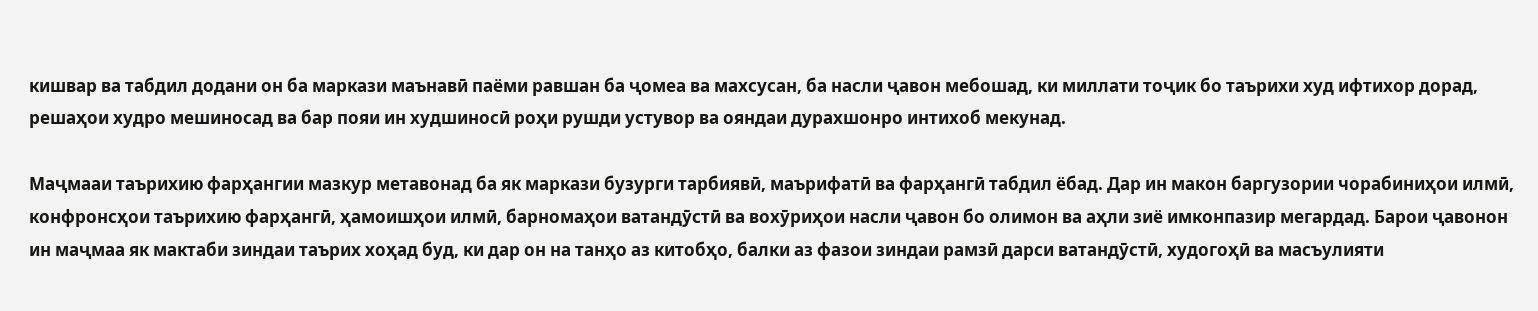кишвар ва табдил додани он ба маркази маънавӣ паёми равшан ба ҷомеа ва махсусан, ба насли ҷавон мебошад, ки миллати тоҷик бо таърихи худ ифтихор дорад, решаҳои худро мешиносад ва бар пояи ин худшиносӣ роҳи рушди устувор ва ояндаи дурахшонро интихоб мекунад.

Маҷмааи таърихию фарҳангии мазкур метавонад ба як маркази бузурги тарбиявӣ, маърифатӣ ва фарҳангӣ табдил ёбад. Дар ин макон баргузории чорабиниҳои илмӣ, конфронсҳои таърихию фарҳангӣ, ҳамоишҳои илмӣ, барномаҳои ватандӯстӣ ва вохӯриҳои насли ҷавон бо олимон ва аҳли зиё имконпазир мегардад. Барои ҷавонон ин маҷмаа як мактаби зиндаи таърих хоҳад буд, ки дар он на танҳо аз китобҳо, балки аз фазои зиндаи рамзӣ дарси ватандӯстӣ, худогоҳӣ ва масъулияти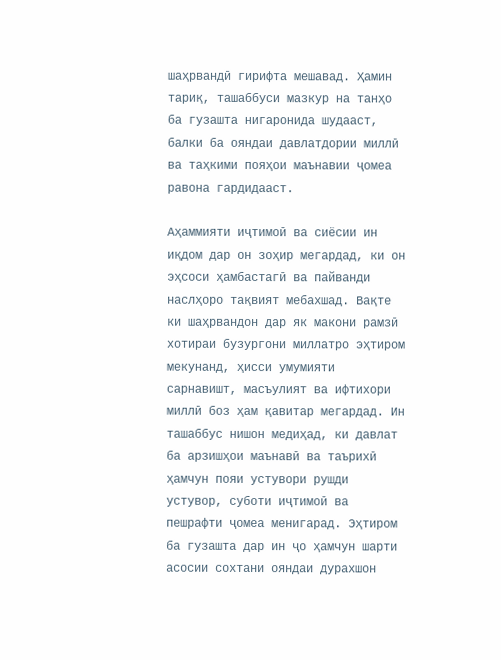шаҳрвандӣ гирифта мешавад. Ҳамин тариқ, ташаббуси мазкур на танҳо ба гузашта нигаронида шудааст, балки ба ояндаи давлатдории миллӣ ва таҳкими пояҳои маънавии ҷомеа равона гардидааст.

Аҳаммияти иҷтимоӣ ва сиёсии ин иқдом дар он зоҳир мегардад, ки он эҳсоси ҳамбастагӣ ва пайванди наслҳоро тақвият мебахшад. Вақте ки шаҳрвандон дар як макони рамзӣ хотираи бузургони миллатро эҳтиром мекунанд, ҳисси умумияти сарнавишт, масъулият ва ифтихори миллӣ боз ҳам қавитар мегардад. Ин ташаббус нишон медиҳад, ки давлат ба арзишҳои маънавӣ ва таърихӣ ҳамчун пояи устувори рушди устувор, суботи иҷтимоӣ ва пешрафти ҷомеа менигарад. Эҳтиром ба гузашта дар ин ҷо ҳамчун шарти асосии сохтани ояндаи дурахшон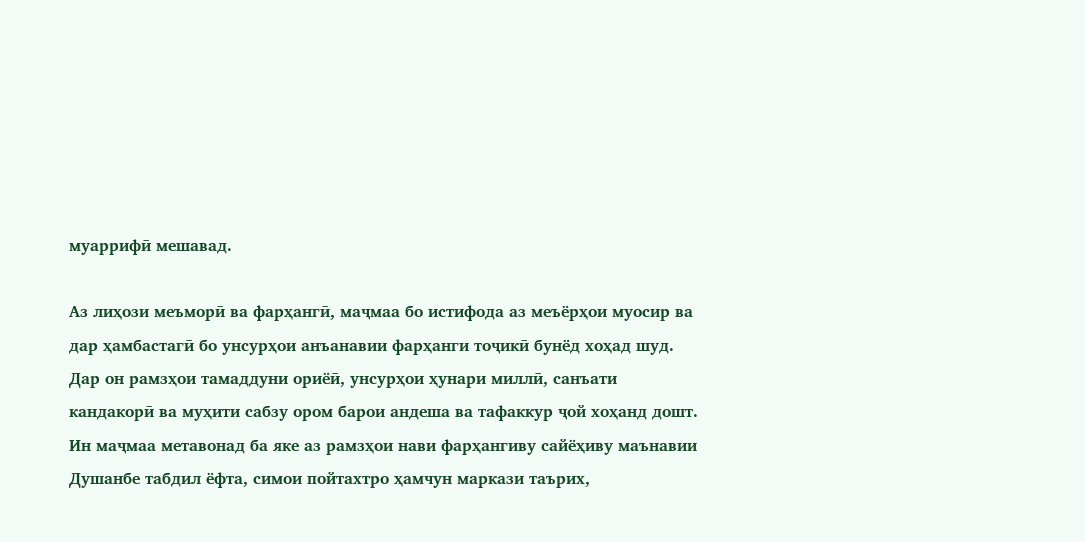муаррифӣ мешавад.

Аз лиҳози меъморӣ ва фарҳангӣ, маҷмаа бо истифода аз меъёрҳои муосир ва дар ҳамбастагӣ бо унсурҳои анъанавии фарҳанги тоҷикӣ бунёд хоҳад шуд. Дар он рамзҳои тамаддуни ориёӣ, унсурҳои ҳунари миллӣ, санъати кандакорӣ ва муҳити сабзу ором барои андеша ва тафаккур ҷой хоҳанд дошт. Ин маҷмаа метавонад ба яке аз рамзҳои нави фарҳангиву сайёҳиву маънавии Душанбе табдил ёфта, симои пойтахтро ҳамчун маркази таърих,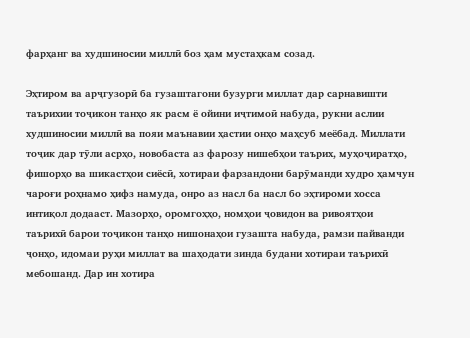фарҳанг ва худшиносии миллӣ боз ҳам мустаҳкам созад.

Эҳтиром ва арҷгузорӣ ба гузаштагони бузурги миллат дар сарнавишти таърихии тоҷикон танҳо як расм ё ойини иҷтимоӣ набуда, рукни аслии худшиносии миллӣ ва пояи маънавии ҳастии онҳо маҳсуб меёбад. Миллати тоҷик дар тӯли асрҳо, новобаста аз фарозу нишебҳои таърих, муҳоҷиратҳо, фишорҳо ва шикастҳои сиёсӣ, хотираи фарзандони барӯманди худро ҳамчун чароғи роҳнамо ҳифз намуда, онро аз насл ба насл бо эҳтироми хосса интиқол додааст. Мазорҳо, оромгоҳҳо, номҳои ҷовидон ва ривоятҳои таърихӣ барои тоҷикон танҳо нишонаҳои гузашта набуда, рамзи пайванди ҷонҳо, идомаи руҳи миллат ва шаҳодати зинда будани хотираи таърихӣ мебошанд. Дар ин хотира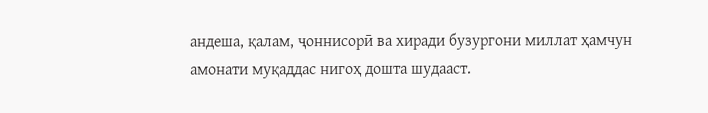андеша, қалам, ҷоннисорӣ ва хиради бузургони миллат ҳамчун амонати муқаддас нигоҳ дошта шудааст.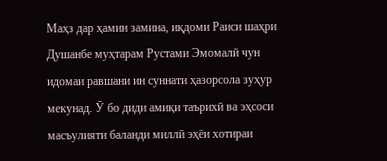Маҳз дар ҳамин замина, иқдоми Раиси шаҳри Душанбе муҳтарам Рустами Эмомалӣ чун идомаи равшани ин суннати ҳазорсола зуҳур мекунад. Ӯ бо диди амиқи таърихӣ ва эҳсоси масъулияти баланди миллӣ эҳёи хотираи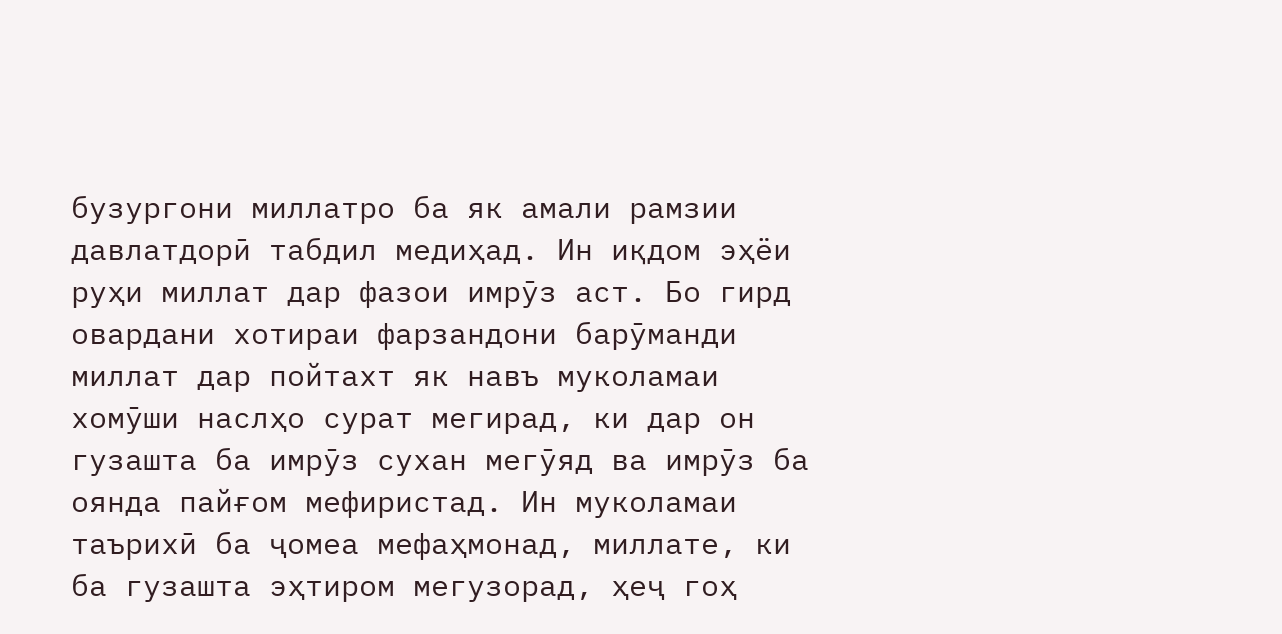бузургони миллатро ба як амали рамзии давлатдорӣ табдил медиҳад. Ин иқдом эҳёи руҳи миллат дар фазои имрӯз аст. Бо гирд овардани хотираи фарзандони барӯманди миллат дар пойтахт як навъ муколамаи хомӯши наслҳо сурат мегирад, ки дар он гузашта ба имрӯз сухан мегӯяд ва имрӯз ба оянда пайғом мефиристад. Ин муколамаи таърихӣ ба ҷомеа мефаҳмонад, миллате, ки ба гузашта эҳтиром мегузорад, ҳеҷ гоҳ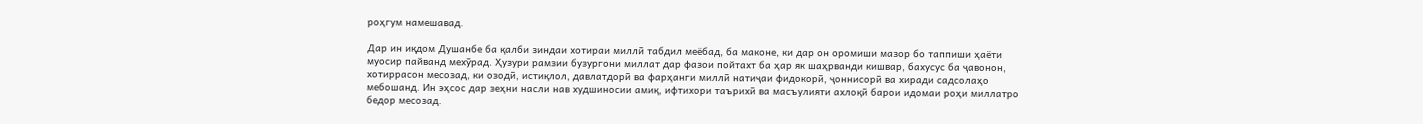роҳгум намешавад.

Дар ин иқдом Душанбе ба қалби зиндаи хотираи миллӣ табдил меёбад, ба маконе, ки дар он оромиши мазор бо таппиши ҳаёти муосир пайванд мехӯрад. Ҳузури рамзии бузургони миллат дар фазои пойтахт ба ҳар як шаҳрванди кишвар, бахусус ба ҷавонон, хотиррасон месозад, ки озодӣ, истиқлол, давлатдорӣ ва фарҳанги миллӣ натиҷаи фидокорӣ, ҷоннисорӣ ва хиради садсолаҳо мебошанд. Ин эҳсос дар зеҳни насли нав худшиносии амиқ, ифтихори таърихӣ ва масъулияти ахлоқӣ барои идомаи роҳи миллатро бедор месозад.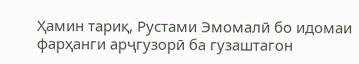Ҳамин тариқ, Рустами Эмомалӣ бо идомаи фарҳанги арҷгузорӣ ба гузаштагон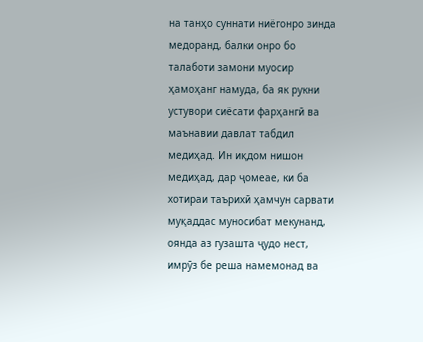на танҳо суннати ниёгонро зинда медоранд, балки онро бо талаботи замони муосир ҳамоҳанг намуда, ба як рукни устувори сиёсати фарҳангӣ ва маънавии давлат табдил медиҳад. Ин иқдом нишон медиҳад, дар ҷомеае, ки ба хотираи таърихӣ ҳамчун сарвати муқаддас муносибат мекунанд, оянда аз гузашта ҷудо нест, имрӯз бе реша намемонад ва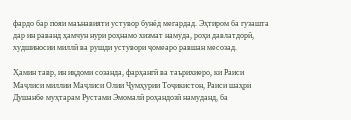фардо бар пояи маънавияти устувор бунёд мегардад. Эҳтиром ба гузашта дар ин раванд ҳамчун нури роҳнамо хизмат намуда, роҳи давлатдорӣ, худшиносии миллӣ ва рушди устувори ҷомеаро равшан месозад.

Ҳамин тавр, ин иқдоми созанда, фарҳангӣ ва таърихиеро, ки Раиси Маҷлиси миллии Маҷлиси Олии Ҷумҳурии Тоҷикистон, Раиси шаҳри Душанбе муҳтарам Рустами Эмомалӣ роҳандозӣ намуданд, ба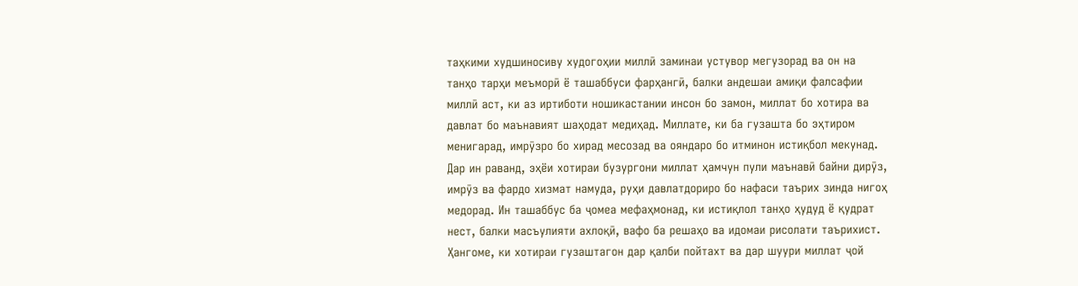таҳкими худшиносиву худогоҳии миллӣ заминаи устувор мегузорад ва он на танҳо тарҳи меъморӣ ё ташаббуси фарҳангӣ, балки андешаи амиқи фалсафии миллӣ аст, ки аз иртиботи ношикастании инсон бо замон, миллат бо хотира ва давлат бо маънавият шаҳодат медиҳад. Миллате, ки ба гузашта бо эҳтиром менигарад, имрӯзро бо хирад месозад ва ояндаро бо итминон истиқбол мекунад. Дар ин раванд, эҳёи хотираи бузургони миллат ҳамчун пули маънавӣ байни дирӯз, имрӯз ва фардо хизмат намуда, руҳи давлатдориро бо нафаси таърих зинда нигоҳ медорад. Ин ташаббус ба ҷомеа мефаҳмонад, ки истиқлол танҳо ҳудуд ё қудрат нест, балки масъулияти ахлоқӣ, вафо ба решаҳо ва идомаи рисолати таърихист. Ҳангоме, ки хотираи гузаштагон дар қалби пойтахт ва дар шуури миллат ҷой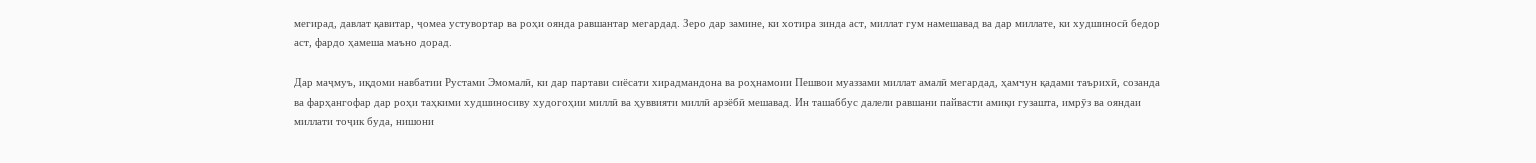мегирад, давлат қавитар, ҷомеа устувортар ва роҳи оянда равшантар мегардад. Зеро дар замине, ки хотира зинда аст, миллат гум намешавад ва дар миллате, ки худшиносӣ бедор аст, фардо ҳамеша маъно дорад.

Дар маҷмуъ, иқдоми навбатии Рустами Эмомалӣ, ки дар партави сиёсати хирадмандона ва роҳнамоии Пешвои муаззами миллат амалӣ мегардад, ҳамчун қадами таърихӣ, созанда ва фарҳангофар дар роҳи таҳкими худшиносиву худогоҳии миллӣ ва ҳуввияти миллӣ арзёбӣ мешавад. Ин ташаббус далели равшани пайвасти амиқи гузашта, имрӯз ва ояндаи миллати тоҷик буда, нишони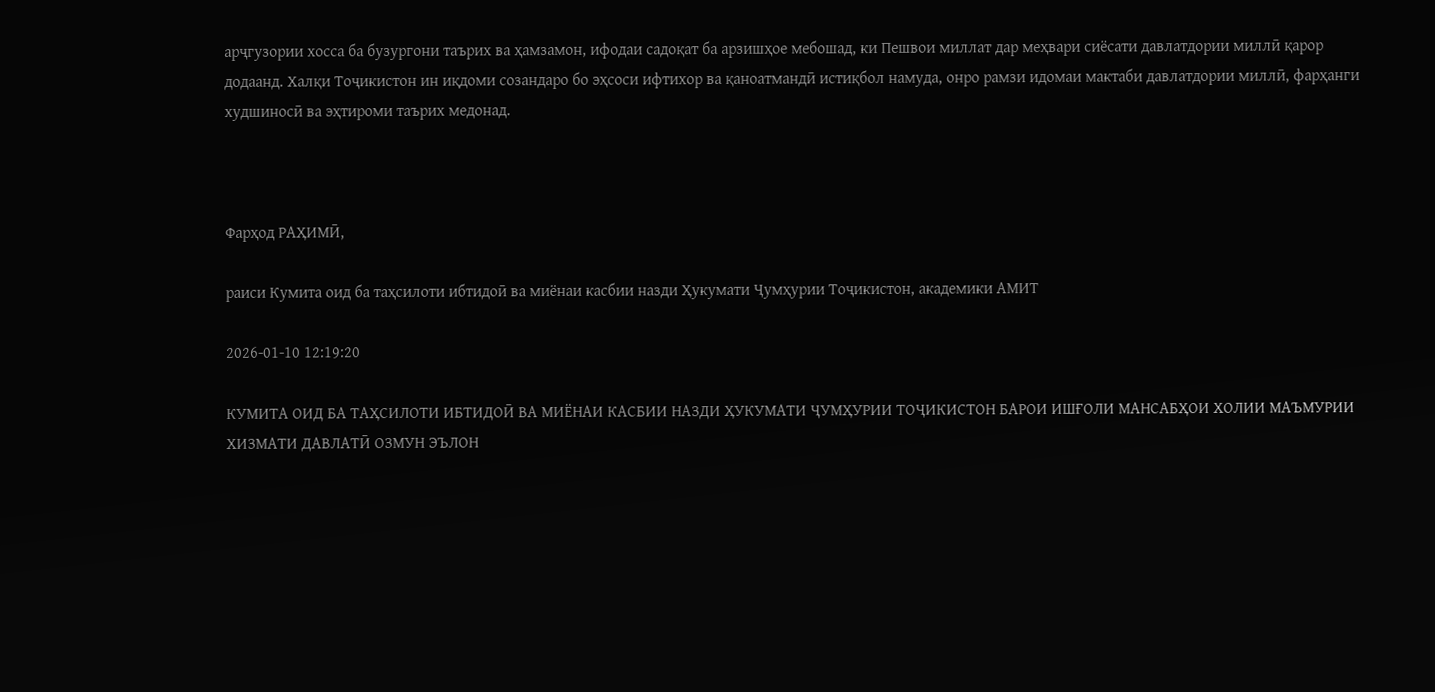арҷгузории хосса ба бузургони таърих ва ҳамзамон, ифодаи садоқат ба арзишҳое мебошад, ки Пешвои миллат дар меҳвари сиёсати давлатдории миллӣ қарор додаанд. Халқи Тоҷикистон ин иқдоми созандаро бо эҳсоси ифтихор ва қаноатмандӣ истиқбол намуда, онро рамзи идомаи мактаби давлатдории миллӣ, фарҳанги худшиносӣ ва эҳтироми таърих медонад.



Фарҳод РАҲИМӢ,

раиси Кумита оид ба таҳсилоти ибтидоӣ ва миёнаи касбии назди Ҳукумати Ҷумҳурии Тоҷикистон, академики АМИТ

2026-01-10 12:19:20

КУМИТА ОИД БА ТАҲСИЛОТИ ИБТИДОӢ ВА МИЁНАИ КАСБИИ НАЗДИ ҲУКУМАТИ ҶУМҲУРИИ ТОҶИКИСТОН БАРОИ ИШҒОЛИ МАНСАБҲОИ ХОЛИИ МАЪМУРИИ ХИЗМАТИ ДАВЛАТӢ ОЗМУН ЭЪЛОН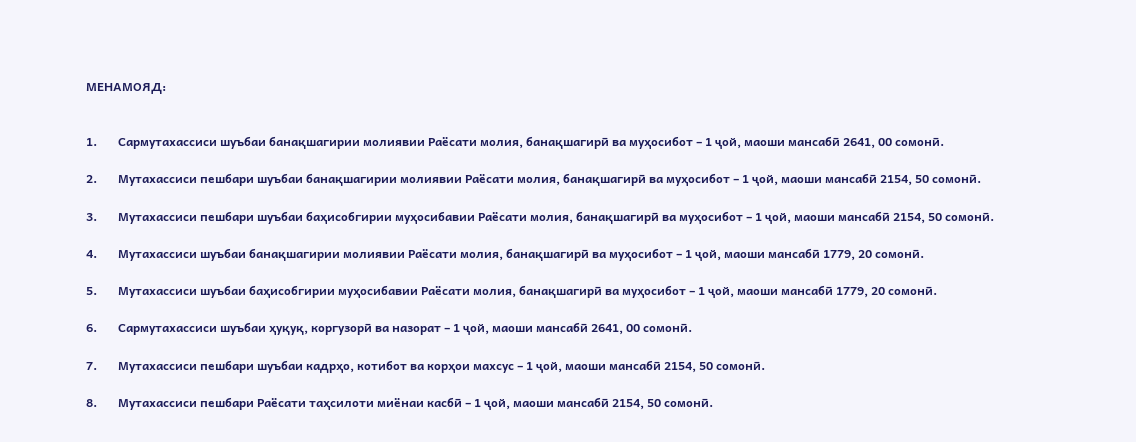МЕНАМОЯД:


1.       Сармутахассиси шуъбаи банақшагирии молиявии Раёсати молия, банақшагирӣ ва муҳосибот – 1 ҷой, маоши мансабӣ 2641, 00 сомонӣ.

2.       Мутахассиси пешбари шуъбаи банақшагирии молиявии Раёсати молия, банақшагирӣ ва муҳосибот – 1 ҷой, маоши мансабӣ 2154, 50 сомонӣ.

3.       Мутахассиси пешбари шуъбаи баҳисобгирии муҳосибавии Раёсати молия, банақшагирӣ ва муҳосибот – 1 ҷой, маоши мансабӣ 2154, 50 сомонӣ.

4.       Мутахассиси шуъбаи банақшагирии молиявии Раёсати молия, банақшагирӣ ва муҳосибот – 1 ҷой, маоши мансабӣ 1779, 20 сомонӣ.

5.       Мутахассиси шуъбаи баҳисобгирии муҳосибавии Раёсати молия, банақшагирӣ ва муҳосибот – 1 ҷой, маоши мансабӣ 1779, 20 сомонӣ.

6.       Сармутахассиси шуъбаи ҳуқуқ, коргузорӣ ва назорат – 1 ҷой, маоши мансабӣ 2641, 00 сомонӣ.

7.       Мутахассиси пешбари шуъбаи кадрҳо, котибот ва корҳои махсус – 1 ҷой, маоши мансабӣ 2154, 50 сомонӣ.

8.       Мутахассиси пешбари Раёсати таҳсилоти миёнаи касбӣ – 1 ҷой, маоши мансабӣ 2154, 50 сомонӣ.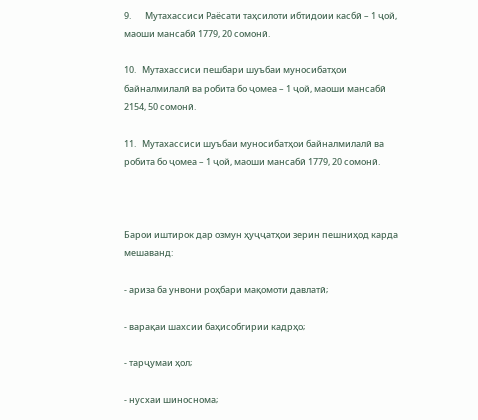9.       Мутахассиси Раёсати таҳсилоти ибтидоии касбӣ – 1 ҷой, маоши мансабӣ 1779, 20 сомонӣ.

10.   Мутахассиси пешбари шуъбаи муносибатҳои байналмилалӣ ва робита бо ҷомеа – 1 ҷой, маоши мансабӣ 2154, 50 сомонӣ.

11.   Мутахассиси шуъбаи муносибатҳои байналмилалӣ ва робита бо ҷомеа – 1 ҷой, маоши мансабӣ 1779, 20 сомонӣ.



Барои иштирок дар озмун ҳуҷҷатҳои зерин пешниҳод карда мешаванд:

- ариза ба унвони роҳбари мақомоти давлатӣ;

- варақаи шахсии баҳисобгирии кадрҳо;

- тарҷумаи ҳол;

- нусхаи шиноснома;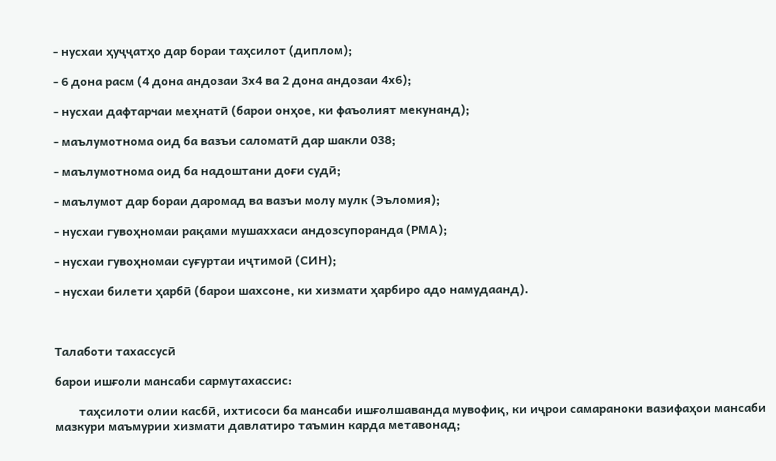- нусхаи ҳуҷҷатҳо дар бораи таҳсилот (диплом);

- 6 дона расм (4 дона андозаи 3х4 ва 2 дона андозаи 4х6);

- нусхаи дафтарчаи меҳнатӣ (барои онҳое, ки фаъолият мекунанд);

- маълумотнома оид ба вазъи саломатӣ дар шакли 038;

- маълумотнома оид ба надоштани доғи судӣ;

- маълумот дар бораи даромад ва вазъи молу мулк (Эъломия);

- нусхаи гувоҳномаи рақами мушаххаси андозсупоранда (РМА);

- нусхаи гувоҳномаи суғуртаи иҷтимоӣ (СИН);

- нусхаи билети ҳарбӣ (барои шахсоне, ки хизмати ҳарбиро адо намудаанд).



Талаботи тахассусӣ

барои ишғоли мансаби сармутахассис:

        таҳсилоти олии касбӣ, ихтисоси ба мансаби ишғолшаванда мувофиқ, ки иҷрои самараноки вазифаҳои мансаби мазкури маъмурии хизмати давлатиро таъмин карда метавонад;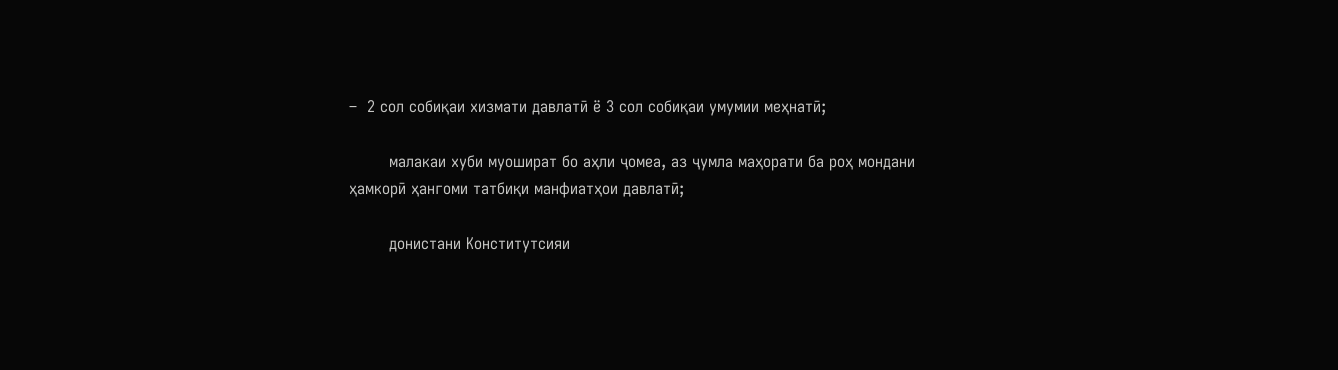–  2 сол собиқаи хизмати давлатӣ ё 3 сол собиқаи умумии меҳнатӣ;

        малакаи хуби муошират бо аҳли ҷомеа, аз ҷумла маҳорати ба роҳ мондани ҳамкорӣ ҳангоми татбиқи манфиатҳои давлатӣ;

        донистани Конститутсияи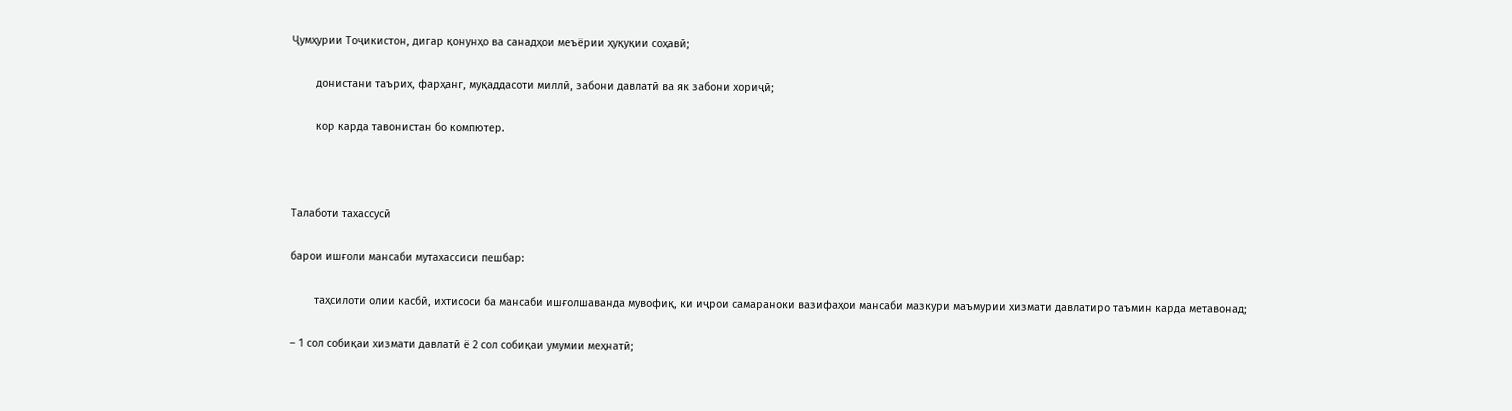Ҷумҳурии Тоҷикистон, дигар қонунҳо ва санадҳои меъёрии ҳуқуқии соҳавӣ;

        донистани таърих, фарҳанг, муқаддасоти миллӣ, забони давлатӣ ва як забони хориҷӣ;

        кор карда тавонистан бо компютер.



Талаботи тахассусӣ

барои ишғоли мансаби мутахассиси пешбар:

        таҳсилоти олии касбӣ, ихтисоси ба мансаби ишғолшаванда мувофиқ, ки иҷрои самараноки вазифаҳои мансаби мазкури маъмурии хизмати давлатиро таъмин карда метавонад;

– 1 сол собиқаи хизмати давлатӣ ё 2 сол собиқаи умумии меҳнатӣ;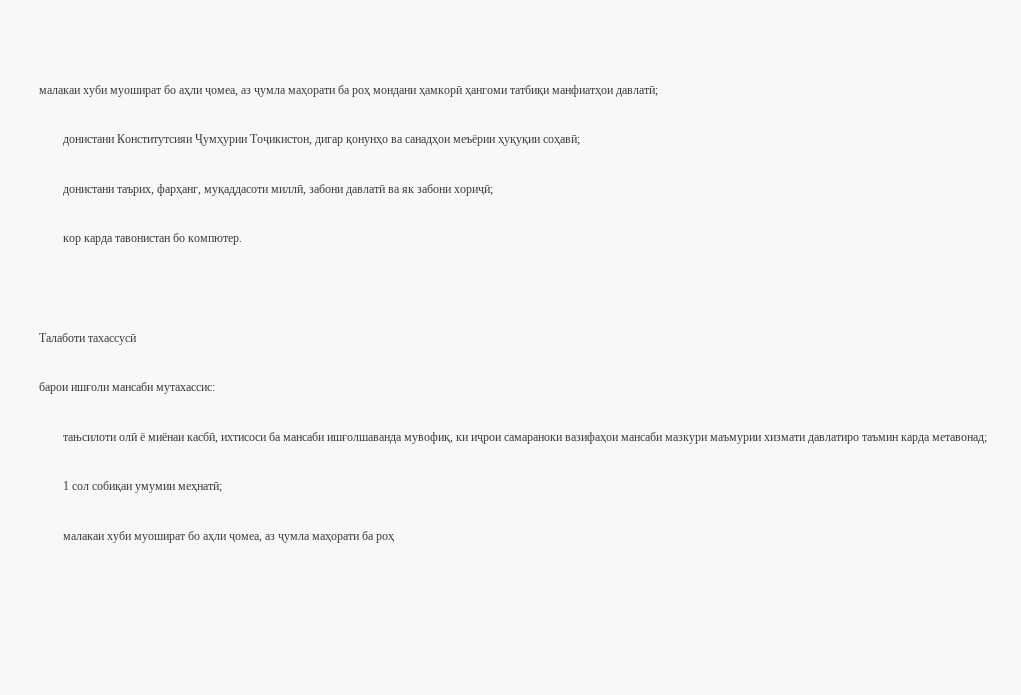малакаи хуби муошират бо аҳли ҷомеа, аз ҷумла маҳорати ба роҳ мондани ҳамкорӣ ҳангоми татбиқи манфиатҳои давлатӣ;

        донистани Конститутсияи Ҷумҳурии Тоҷикистон, дигар қонунҳо ва санадҳои меъёрии ҳуқуқии соҳавӣ;

        донистани таърих, фарҳанг, муқаддасоти миллӣ, забони давлатӣ ва як забони хориҷӣ;

        кор карда тавонистан бо компютер.



Талаботи тахассусӣ

барои ишғоли мансаби мутахассис:

        тањсилоти олӣ ё миёнаи касбӣ, ихтисоси ба мансаби ишғолшаванда мувофиқ, ки иҷрои самараноки вазифаҳои мансаби мазкури маъмурии хизмати давлатиро таъмин карда метавонад;

        1 сол собиқаи умумии меҳнатӣ;

        малакаи хуби муошират бо аҳли ҷомеа, аз ҷумла маҳорати ба роҳ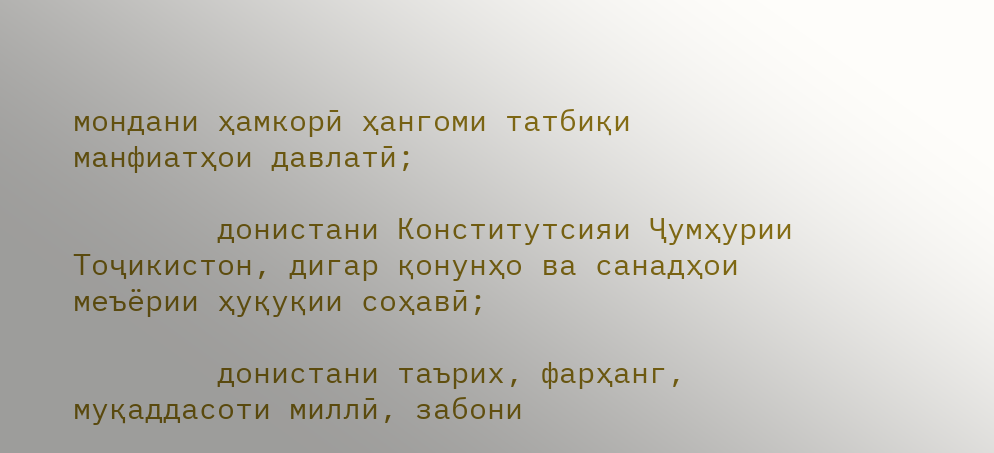мондани ҳамкорӣ ҳангоми татбиқи манфиатҳои давлатӣ;

        донистани Конститутсияи Ҷумҳурии Тоҷикистон, дигар қонунҳо ва санадҳои меъёрии ҳуқуқии соҳавӣ;

        донистани таърих, фарҳанг, муқаддасоти миллӣ, забони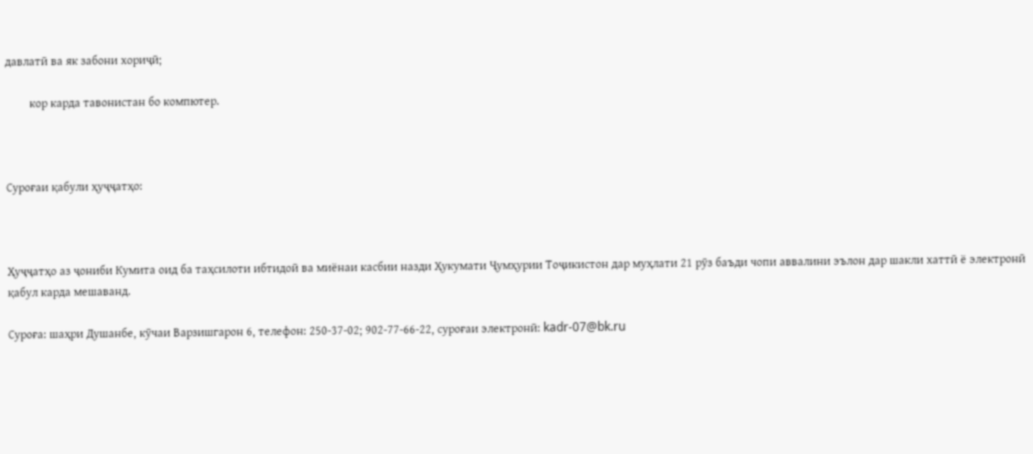давлатӣ ва як забони хориҷӣ;

        кор карда тавонистан бо компютер.



Суроғаи қабули ҳуҷҷатҳо:



Ҳуҷҷатҳо аз ҷониби Кумита оид ба таҳсилоти ибтидоӣ ва миёнаи касбии назди Ҳукумати Ҷумҳурии Тоҷикистон дар муҳлати 21 рӯз баъди чопи аввалини эълон дар шакли хаттӣ ё электронӣ қабул карда мешаванд.

Суроға: шаҳри Душанбе, кӯчаи Варзишгарон 6, телефон: 250-37-02; 902-77-66-22, суроғаи электронӣ: kadr-07@bk.ru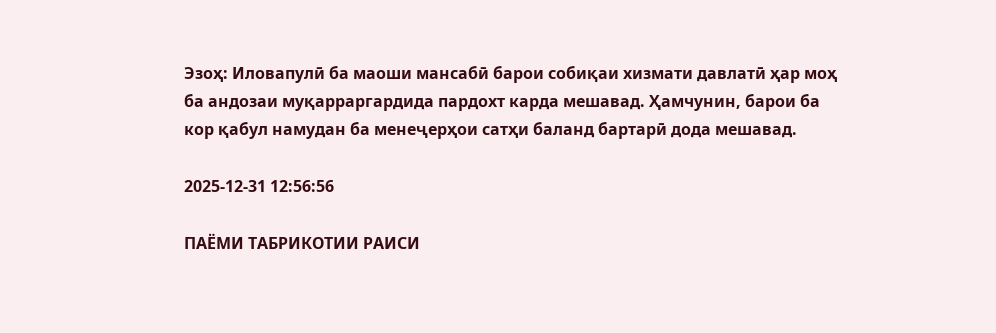Эзоҳ: Иловапулӣ ба маоши мансабӣ барои собиқаи хизмати давлатӣ ҳар моҳ ба андозаи муқарраргардида пардохт карда мешавад. Ҳамчунин, барои ба кор қабул намудан ба менеҷерҳои сатҳи баланд бартарӣ дода мешавад.

2025-12-31 12:56:56

ПАЁМИ ТАБРИКОТИИ РАИСИ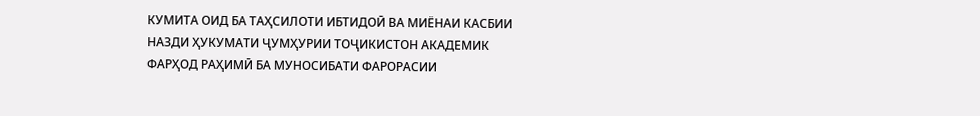КУМИТА ОИД БА ТАҲСИЛОТИ ИБТИДОӢ ВА МИЁНАИ КАСБИИ НАЗДИ ҲУКУМАТИ ҶУМҲУРИИ ТОҶИКИСТОН АКАДЕМИК ФАРҲОД РАҲИМӢ БА МУНОСИБАТИ ФАРОРАСИИ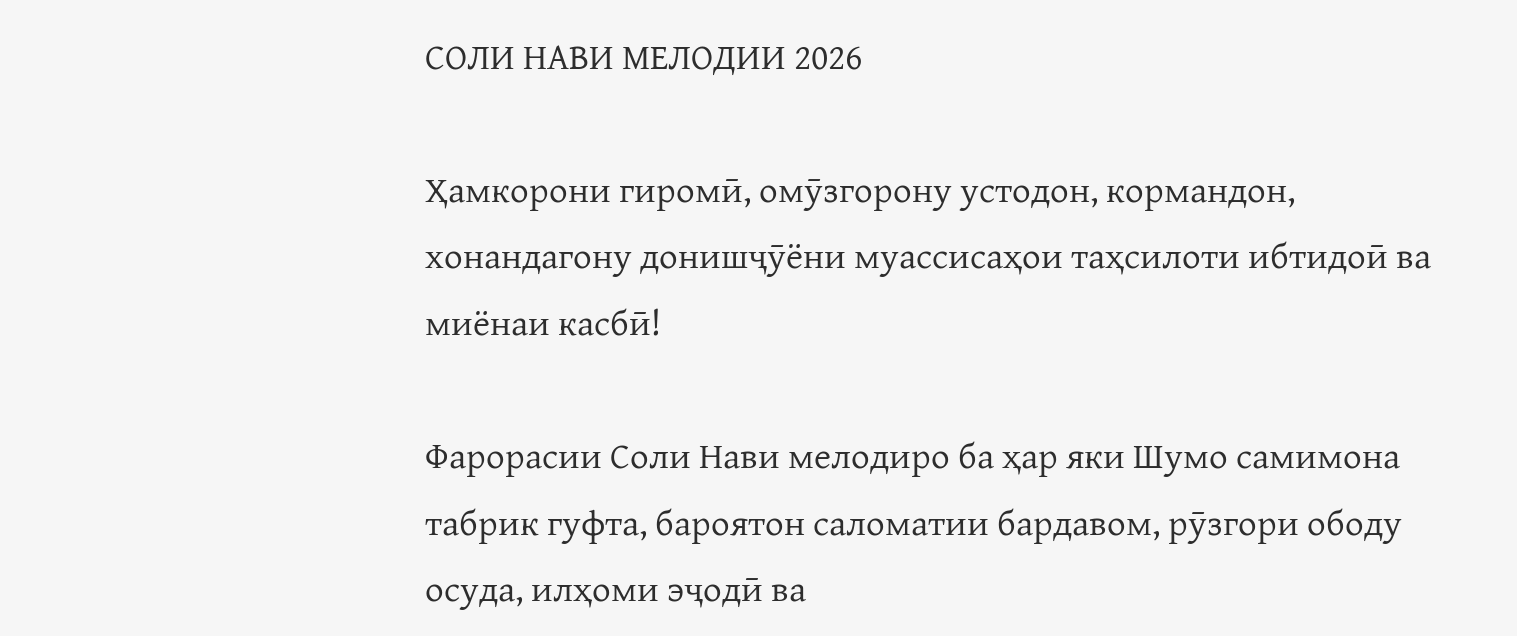СОЛИ НАВИ МЕЛОДИИ 2026

Ҳамкорони гиромӣ, омӯзгорону устодон, кормандон, хонандагону донишҷӯёни муассисаҳои таҳсилоти ибтидоӣ ва миёнаи касбӣ!

Фарорасии Соли Нави мелодиро ба ҳар яки Шумо самимона табрик гуфта, бароятон саломатии бардавом, рӯзгори ободу осуда, илҳоми эҷодӣ ва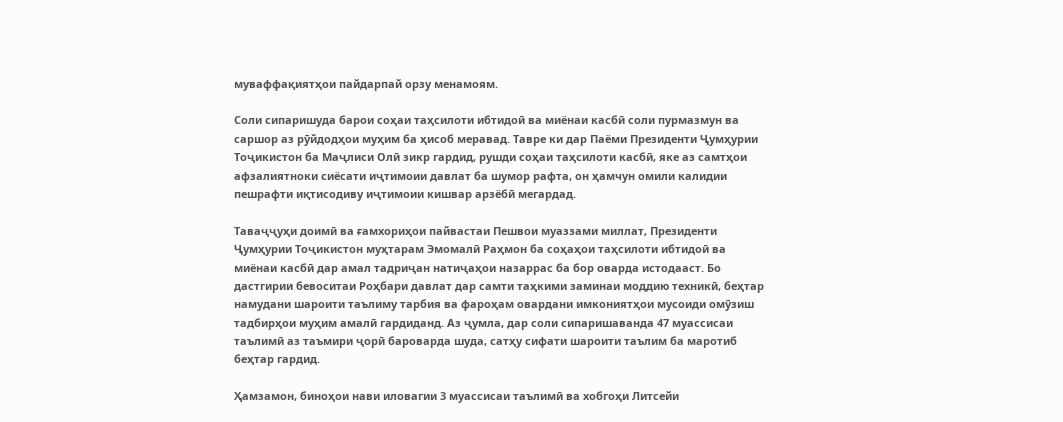муваффақиятҳои пайдарпай орзу менамоям.

Соли сипаришуда барои соҳаи таҳсилоти ибтидоӣ ва миёнаи касбӣ соли пурмазмун ва саршор аз рӯйдодҳои муҳим ба ҳисоб меравад. Тавре ки дар Паёми Президенти Ҷумҳурии Тоҷикистон ба Маҷлиси Олӣ зикр гардид, рушди соҳаи таҳсилоти касбӣ, яке аз самтҳои афзалиятноки сиёсати иҷтимоии давлат ба шумор рафта, он ҳамчун омили калидии пешрафти иқтисодиву иҷтимоии кишвар арзёбӣ мегардад.

Таваҷҷуҳи доимӣ ва ғамхориҳои пайвастаи Пешвои муаззами миллат, Президенти Ҷумҳурии Тоҷикистон муҳтарам Эмомалӣ Раҳмон ба соҳаҳои таҳсилоти ибтидоӣ ва миёнаи касбӣ дар амал тадриҷан натиҷаҳои назаррас ба бор оварда истодааст. Бо дастгирии бевоситаи Роҳбари давлат дар самти таҳкими заминаи моддию техникӣ, беҳтар намудани шароити таълиму тарбия ва фароҳам овардани имкониятҳои мусоиди омӯзиш тадбирҳои муҳим амалӣ гардиданд. Аз ҷумла, дар соли сипаришаванда 47 муассисаи таълимӣ аз таъмири ҷорӣ бароварда шуда, сатҳу сифати шароити таълим ба маротиб беҳтар гардид.

Ҳамзамон, биноҳои нави иловагии 3 муассисаи таълимӣ ва хобгоҳи Литсейи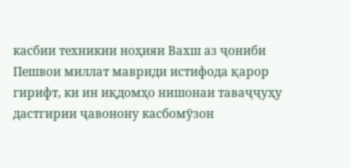касбии техникии ноҳияи Вахш аз ҷониби Пешвои миллат мавриди истифода қарор гирифт, ки ин иқдомҳо нишонаи таваҷҷуҳу дастгирии ҷавонону касбомӯзон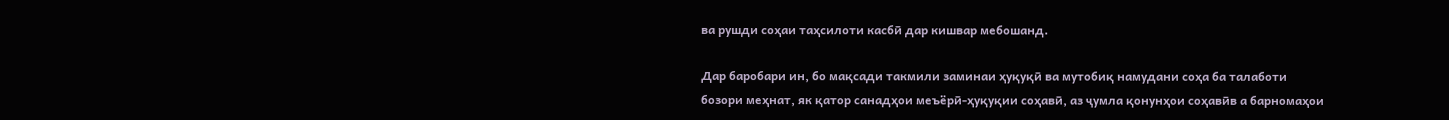ва рушди соҳаи таҳсилоти касбӣ дар кишвар мебошанд.

Дар баробари ин, бо мақсади такмили заминаи ҳуқуқӣ ва мутобиқ намудани соҳа ба талаботи бозори меҳнат, як қатор санадҳои меъёрӣ-ҳуқуқии соҳавӣ, аз ҷумла қонунҳои соҳавӣв а барномаҳои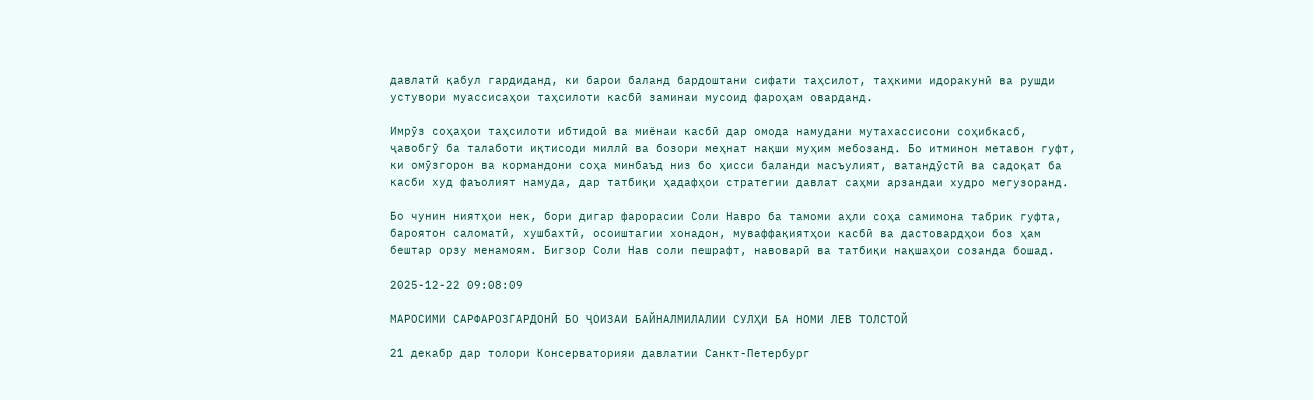давлатӣ қабул гардиданд, ки барои баланд бардоштани сифати таҳсилот, таҳкими идоракунӣ ва рушди устувори муассисаҳои таҳсилоти касбӣ заминаи мусоид фароҳам оварданд.

Имрӯз соҳаҳои таҳсилоти ибтидоӣ ва миёнаи касбӣ дар омода намудани мутахассисони соҳибкасб, ҷавобгӯ ба талаботи иқтисоди миллӣ ва бозори меҳнат нақши муҳим мебозанд. Бо итминон метавон гуфт, ки омӯзгорон ва кормандони соҳа минбаъд низ бо ҳисси баланди масъулият, ватандӯстӣ ва садоқат ба касби худ фаъолият намуда, дар татбиқи ҳадафҳои стратегии давлат саҳми арзандаи худро мегузоранд.

Бо чунин ниятҳои нек, бори дигар фарорасии Соли Навро ба тамоми аҳли соҳа самимона табрик гуфта, бароятон саломатӣ, хушбахтӣ, осоиштагии хонадон, муваффақиятҳои касбӣ ва дастовардҳои боз ҳам бештар орзу менамоям. Бигзор Соли Нав соли пешрафт, навоварӣ ва татбиқи нақшаҳои созанда бошад.

2025-12-22 09:08:09

МАРОСИМИ САРФАРОЗГАРДОНӢ БО ҶОИЗАИ БАЙНАЛМИЛАЛИИ СУЛҲИ БА НОМИ ЛЕВ ТОЛСТОЙ

21 декабр дар толори Консерваторияи давлатии Санкт-Петербург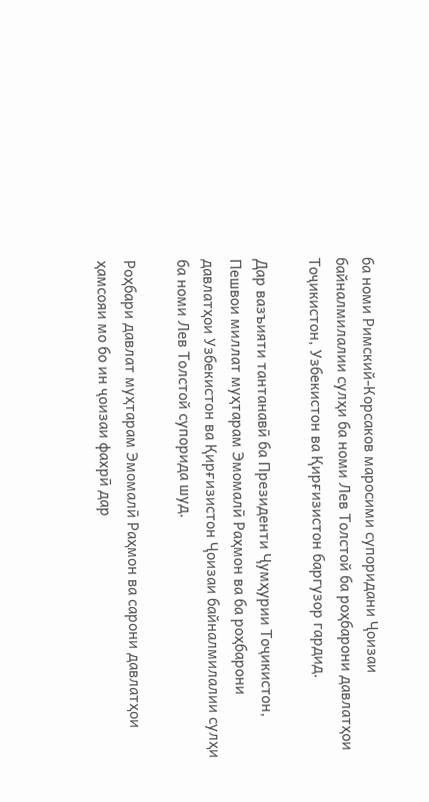ба номи Римский-Корсаков маросими супоридани Ҷоизаи байналмилалии сулҳи ба номи Лев Толстой ба роҳбарони давлатҳои Тоҷикистон, Узбекистон ва Қирғизистон баргузор гардид.

Дар вазъияти тантанавӣ ба Президенти Ҷумҳурии Тоҷикистон, Пешвои миллат муҳтарам Эмомалӣ Раҳмон ва ба роҳбарони давлатҳои Узбекистон ва Қирғизистон Ҷоизаи байналмилалии сулҳи ба номи Лев Толстой супорида шуд.

Роҳбари давлат муҳтарам Эмомалӣ Раҳмон ва сарони давлатҳои ҳамсояи мо бо ин ҷоизаи фахрӣ дар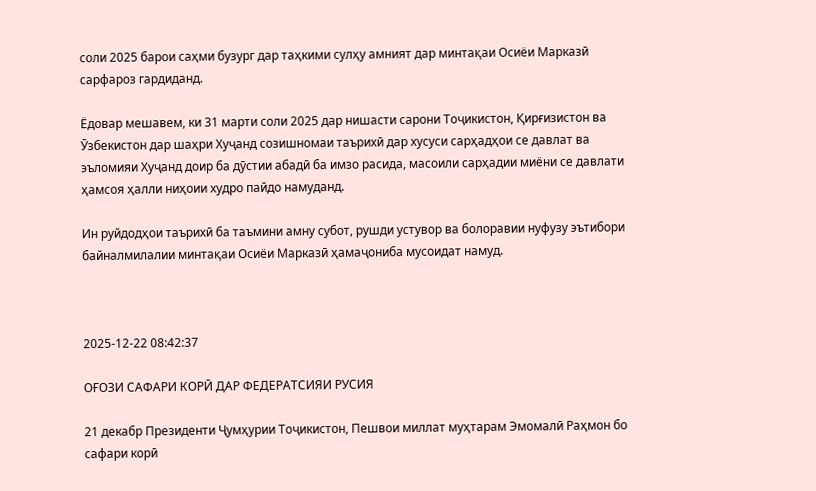соли 2025 барои саҳми бузург дар таҳкими сулҳу амният дар минтақаи Осиёи Марказӣ сарфароз гардиданд.

Ёдовар мешавем, ки 31 марти соли 2025 дар нишасти сарони Тоҷикистон, Қирғизистон ва Ӯзбекистон дар шаҳри Хуҷанд созишномаи таърихӣ дар хусуси сарҳадҳои се давлат ва эъломияи Хуҷанд доир ба дӯстии абадӣ ба имзо расида, масоили сарҳадии миёни се давлати ҳамсоя ҳалли ниҳоии худро пайдо намуданд.

Ин руйдодҳои таърихӣ ба таъмини амну субот, рушди устувор ва болоравии нуфузу эътибори байналмилалии минтақаи Осиёи Марказӣ ҳамаҷониба мусоидат намуд.



2025-12-22 08:42:37

ОҒОЗИ САФАРИ КОРӢ ДАР ФЕДЕРАТСИЯИ РУСИЯ

21 декабр Президенти Ҷумҳурии Тоҷикистон, Пешвои миллат муҳтарам Эмомалӣ Раҳмон бо сафари корӣ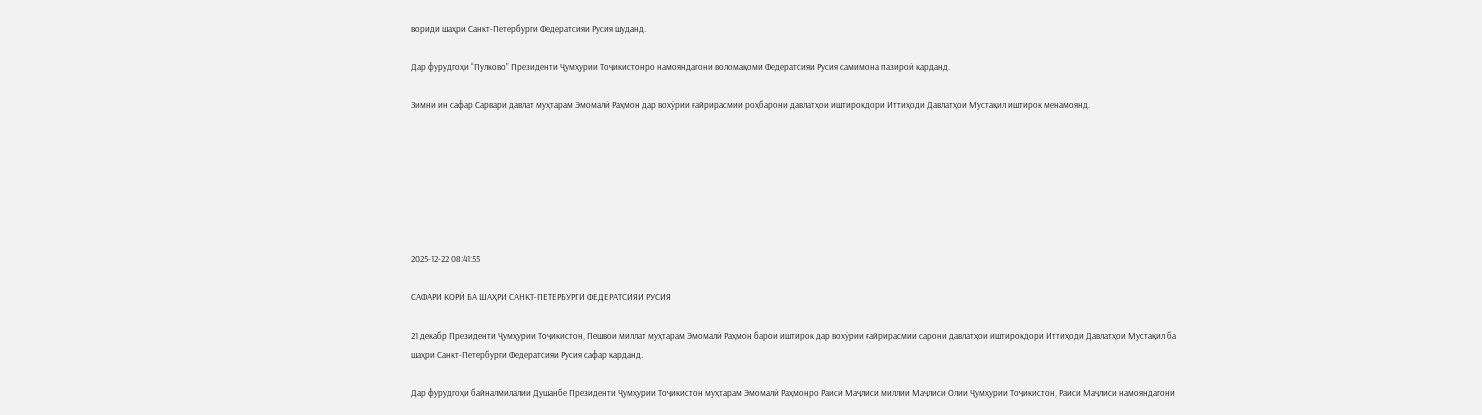вориди шаҳри Санкт-Петербурги Федератсияи Русия шуданд.

Дар фурудгоҳи “Пулково” Президенти Ҷумҳурии Тоҷикистонро намояндагони воломақоми Федератсияи Русия самимона пазироӣ карданд.

Зимни ин сафар Сарвари давлат муҳтарам Эмомалӣ Раҳмон дар вохӯрии ғайрирасмии роҳбарони давлатҳои иштирокдори Иттиҳоди Давлатҳои Мустақил иштирок менамоянд.







2025-12-22 08:41:55

САФАРИ КОРӢ БА ШАҲРИ САНКТ-ПЕТЕРБУРГИ ФЕДЕРАТСИЯИ РУСИЯ

21 декабр Президенти Ҷумҳурии Тоҷикистон, Пешвои миллат муҳтарам Эмомалӣ Раҳмон барои иштирок дар вохӯрии ғайрирасмии сарони давлатҳои иштирокдори Иттиҳоди Давлатҳои Мустақил ба шаҳри Санкт-Петербурги Федератсияи Русия сафар карданд.

Дар фурудгоҳи байналмилалии Душанбе Президенти Ҷумҳурии Тоҷикистон муҳтарам Эмомалӣ Раҳмонро Раиси Маҷлиси миллии Маҷлиси Олии Ҷумҳурии Тоҷикистон, Раиси Маҷлиси намояндагони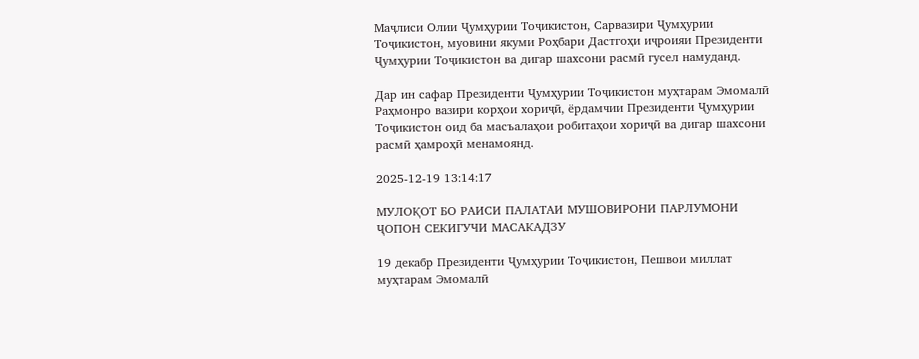Маҷлиси Олии Ҷумҳурии Тоҷикистон, Сарвазири Ҷумҳурии Тоҷикистон, муовини якуми Роҳбари Дастгоҳи иҷроияи Президенти Ҷумҳурии Тоҷикистон ва дигар шахсони расмӣ гусел намуданд.

Дар ин сафар Президенти Ҷумҳурии Тоҷикистон муҳтарам Эмомалӣ Раҳмонро вазири корҳои хориҷӣ, ёрдамчии Президенти Ҷумҳурии Тоҷикистон оид ба масъалаҳои робитаҳои хориҷӣ ва дигар шахсони расмӣ ҳамроҳӣ менамоянд.

2025-12-19 13:14:17

МУЛОҚОТ БО РАИСИ ПАЛАТАИ МУШОВИРОНИ ПАРЛУМОНИ ҶОПОН СЕКИГУЧИ МАСАКАДЗУ

19 декабр Президенти Ҷумҳурии Тоҷикистон, Пешвои миллат муҳтарам Эмомалӣ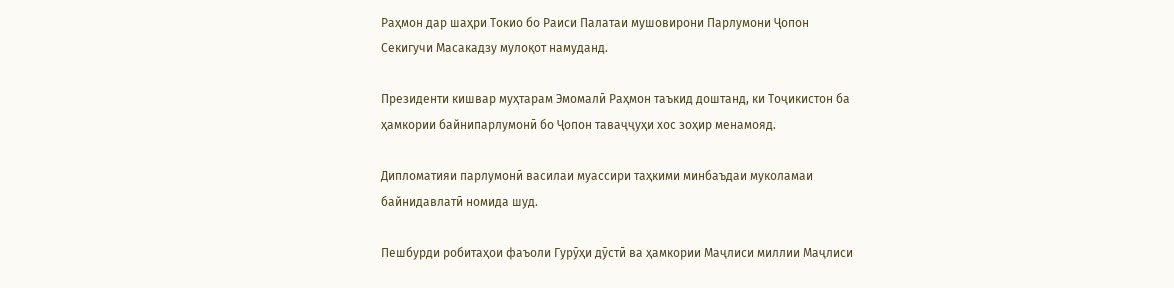Раҳмон дар шаҳри Токио бо Раиси Палатаи мушовирони Парлумони Ҷопон Секигучи Масакадзу мулоқот намуданд.

Президенти кишвар муҳтарам Эмомалӣ Раҳмон таъкид доштанд, ки Тоҷикистон ба ҳамкории байнипарлумонӣ бо Ҷопон таваҷҷуҳи хос зоҳир менамояд.

Дипломатияи парлумонӣ василаи муассири таҳкими минбаъдаи муколамаи байнидавлатӣ номида шуд.

Пешбурди робитаҳои фаъоли Гурӯҳи дӯстӣ ва ҳамкории Маҷлиси миллии Маҷлиси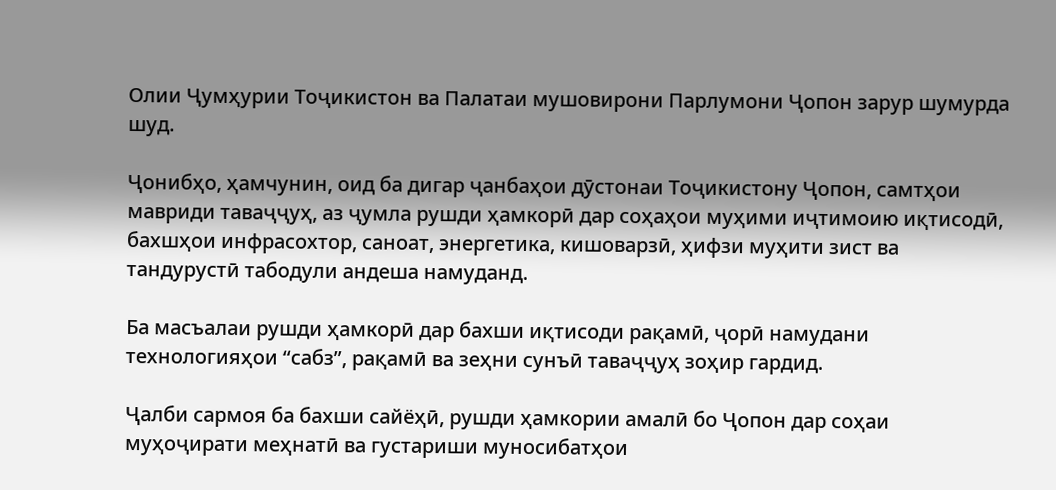Олии Ҷумҳурии Тоҷикистон ва Палатаи мушовирони Парлумони Ҷопон зарур шумурда шуд.

Ҷонибҳо, ҳамчунин, оид ба дигар ҷанбаҳои дӯстонаи Тоҷикистону Ҷопон, самтҳои мавриди таваҷҷуҳ, аз ҷумла рушди ҳамкорӣ дар соҳаҳои муҳими иҷтимоию иқтисодӣ, бахшҳои инфрасохтор, саноат, энергетика, кишоварзӣ, ҳифзи муҳити зист ва тандурустӣ табодули андеша намуданд.

Ба масъалаи рушди ҳамкорӣ дар бахши иқтисоди рақамӣ, ҷорӣ намудани технологияҳои “сабз”, рақамӣ ва зеҳни сунъӣ таваҷҷуҳ зоҳир гардид.

Ҷалби сармоя ба бахши сайёҳӣ, рушди ҳамкории амалӣ бо Ҷопон дар соҳаи муҳоҷирати меҳнатӣ ва густариши муносибатҳои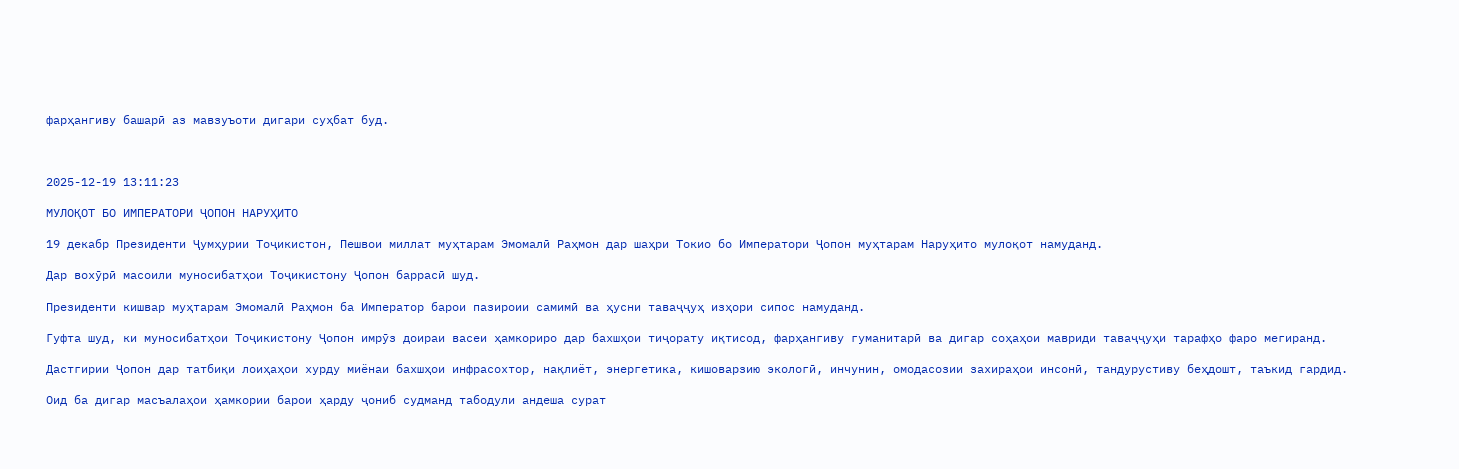фарҳангиву башарӣ аз мавзуъоти дигари суҳбат буд.



2025-12-19 13:11:23

МУЛОҚОТ БО ИМПЕРАТОРИ ҶОПОН НАРУҲИТО

19 декабр Президенти Ҷумҳурии Тоҷикистон, Пешвои миллат муҳтарам Эмомалӣ Раҳмон дар шаҳри Токио бо Императори Ҷопон муҳтарам Наруҳито мулоқот намуданд.

Дар вохӯрӣ масоили муносибатҳои Тоҷикистону Ҷопон баррасӣ шуд.

Президенти кишвар муҳтарам Эмомалӣ Раҳмон ба Император барои пазироии самимӣ ва ҳусни таваҷҷуҳ изҳори сипос намуданд.

Гуфта шуд, ки муносибатҳои Тоҷикистону Ҷопон имрӯз доираи васеи ҳамкориро дар бахшҳои тиҷорату иқтисод, фарҳангиву гуманитарӣ ва дигар соҳаҳои мавриди таваҷҷуҳи тарафҳо фаро мегиранд.

Дастгирии Ҷопон дар татбиқи лоиҳаҳои хурду миёнаи бахшҳои инфрасохтор, нақлиёт, энергетика, кишоварзию экологӣ, инчунин, омодасозии захираҳои инсонӣ, тандурустиву беҳдошт, таъкид гардид.

Оид ба дигар масъалаҳои ҳамкории барои ҳарду ҷониб судманд табодули андеша сурат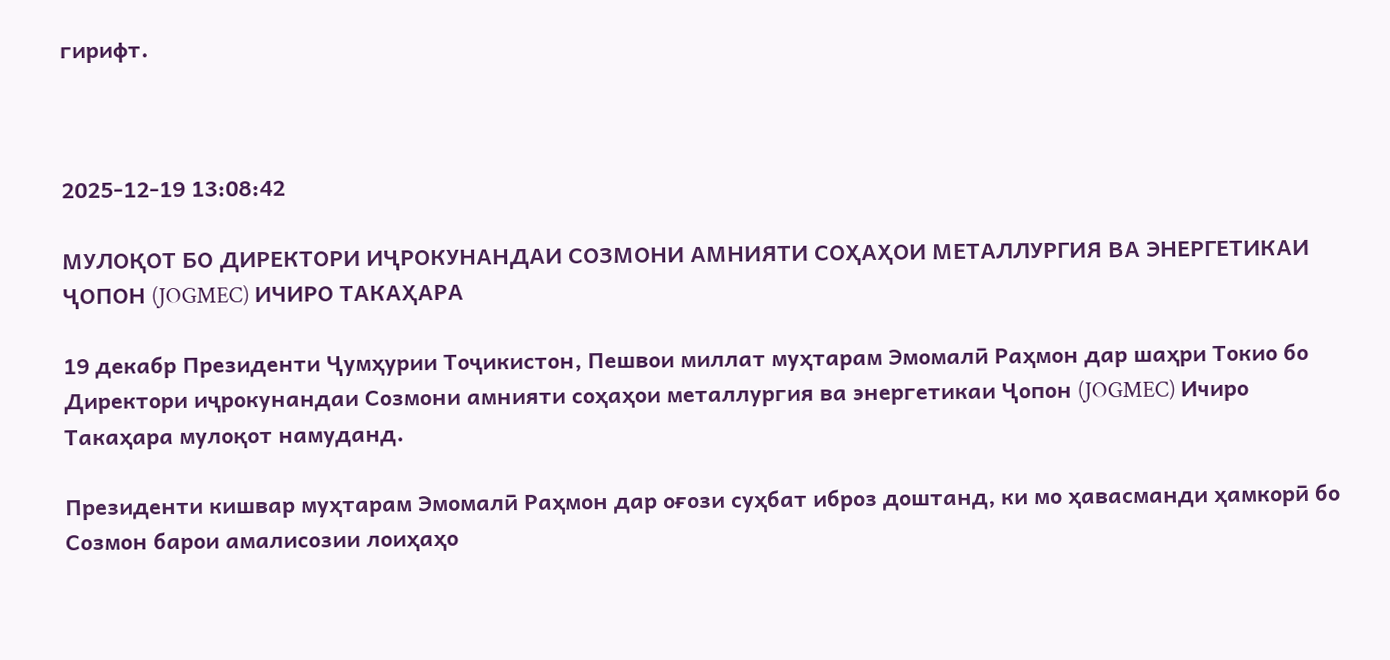гирифт.



2025-12-19 13:08:42

МУЛОҚОТ БО ДИРЕКТОРИ ИҶРОКУНАНДАИ СОЗМОНИ АМНИЯТИ СОҲАҲОИ МЕТАЛЛУРГИЯ ВА ЭНЕРГЕТИКАИ ҶОПОН (JOGMEC) ИЧИРО ТАКАҲАРА

19 декабр Президенти Ҷумҳурии Тоҷикистон, Пешвои миллат муҳтарам Эмомалӣ Раҳмон дар шаҳри Токио бо Директори иҷрокунандаи Созмони амнияти соҳаҳои металлургия ва энергетикаи Ҷопон (JOGMEC) Ичиро Такаҳара мулоқот намуданд.

Президенти кишвар муҳтарам Эмомалӣ Раҳмон дар оғози суҳбат иброз доштанд, ки мо ҳавасманди ҳамкорӣ бо Созмон барои амалисозии лоиҳаҳо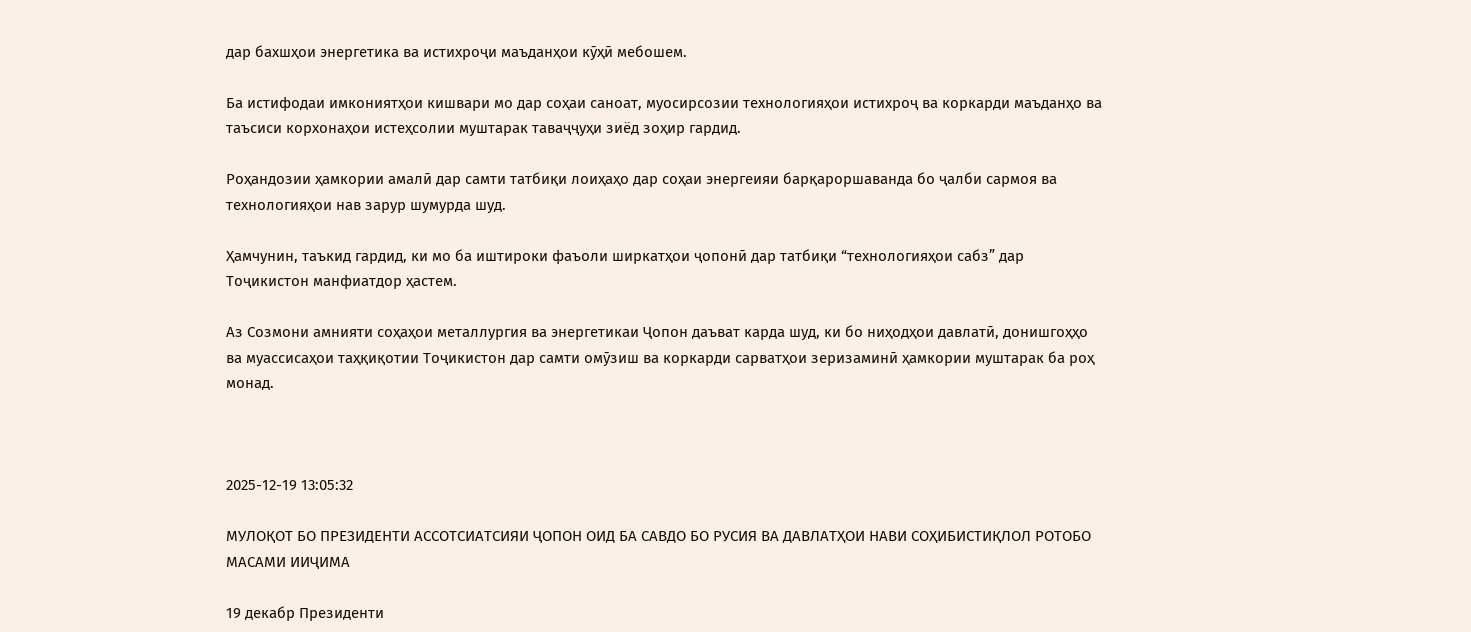дар бахшҳои энергетика ва истихроҷи маъданҳои кӯҳӣ мебошем.

Ба истифодаи имкониятҳои кишвари мо дар соҳаи саноат, муосирсозии технологияҳои истихроҷ ва коркарди маъданҳо ва таъсиси корхонаҳои истеҳсолии муштарак таваҷҷуҳи зиёд зоҳир гардид.

Роҳандозии ҳамкории амалӣ дар самти татбиқи лоиҳаҳо дар соҳаи энергеияи барқароршаванда бо ҷалби сармоя ва технологияҳои нав зарур шумурда шуд.

Ҳамчунин, таъкид гардид, ки мо ба иштироки фаъоли ширкатҳои ҷопонӣ дар татбиқи “технологияҳои сабз” дар Тоҷикистон манфиатдор ҳастем.

Аз Созмони амнияти соҳаҳои металлургия ва энергетикаи Ҷопон даъват карда шуд, ки бо ниҳодҳои давлатӣ, донишгоҳҳо ва муассисаҳои таҳқиқотии Тоҷикистон дар самти омӯзиш ва коркарди сарватҳои зеризаминӣ ҳамкории муштарак ба роҳ монад.



2025-12-19 13:05:32

МУЛОҚОТ БО ПРЕЗИДЕНТИ АССОТСИАТСИЯИ ҶОПОН ОИД БА САВДО БО РУСИЯ ВА ДАВЛАТҲОИ НАВИ СОҲИБИСТИҚЛОЛ РОТОБО МАСАМИ ИИҶИМА

19 декабр Президенти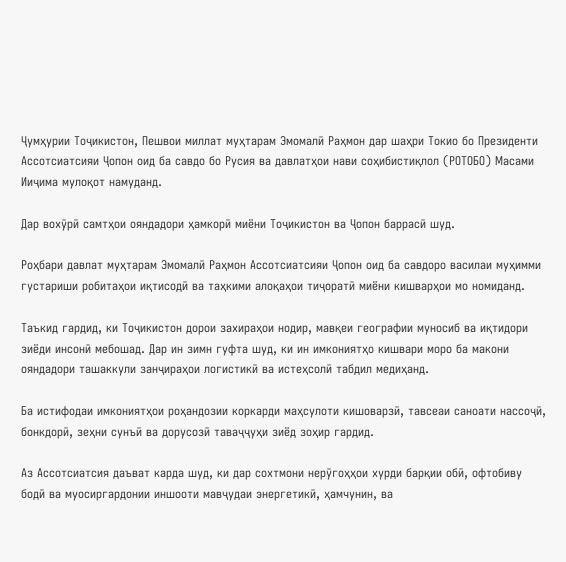Ҷумҳурии Тоҷикистон, Пешвои миллат муҳтарам Эмомалӣ Раҳмон дар шаҳри Токио бо Президенти Ассотсиатсияи Ҷопон оид ба савдо бо Русия ва давлатҳои нави соҳибистиқлол (РОТОБО) Масами Ииҷима мулоқот намуданд.

Дар вохӯрӣ самтҳои ояндадори ҳамкорӣ миёни Тоҷикистон ва Ҷопон баррасӣ шуд.

Роҳбари давлат муҳтарам Эмомалӣ Раҳмон Ассотсиатсияи Ҷопон оид ба савдоро василаи муҳимми густариши робитаҳои иқтисодӣ ва таҳкими алоқаҳои тиҷоратӣ миёни кишварҳои мо номиданд.

Таъкид гардид, ки Тоҷикистон дорои захираҳои нодир, мавқеи географии муносиб ва иқтидори зиёди инсонӣ мебошад. Дар ин зимн гуфта шуд, ки ин имкониятҳо кишвари моро ба макони ояндадори ташаккули занҷираҳои логистикӣ ва истеҳсолӣ табдил медиҳанд.

Ба истифодаи имкониятҳои роҳандозии коркарди маҳсулоти кишоварзӣ, тавсеаи саноати нассоҷӣ, бонкдорӣ, зеҳни сунъӣ ва дорусозӣ таваҷҷуҳи зиёд зоҳир гардид.

Аз Ассотсиатсия даъват карда шуд, ки дар сохтмони нерӯгоҳҳои хурди барқии обӣ, офтобиву бодӣ ва муосиргардонии иншооти мавҷудаи энергетикӣ, ҳамчунин, ва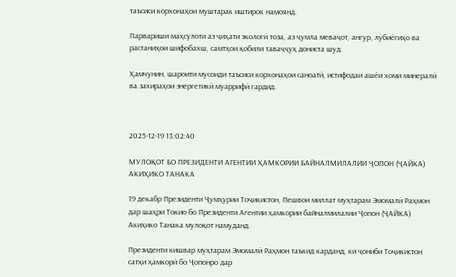таъсиси корхонаҳои муштарак иштирок намоянд.

Парвариши маҳсулоти аз ҷиҳати экологӣ тоза, аз ҷумла меваҷот, ангур, лӯбиёгиҳо ва растаниҳои шифобахш, самтҳои қобили таваҷҷуҳ дониста шуд.

Ҳамчунин, шароити мусоиди таъсиси корхонаҳои саноатӣ, истифодаи ашёи хоми минералӣ ва захираҳои энергетикӣ муаррифӣ гардид.



2025-12-19 13:02:40

МУЛОҚОТ БО ПРЕЗИДЕНТИ АГЕНТИИ ҲАМКОРИИ БАЙНАЛМИЛАЛИИ ҶОПОН (ҶАЙКА) АКИҲИКО ТАНАКА

19 декабр Президенти Ҷумҳурии Тоҷикистон, Пешвои миллат муҳтарам Эмомалӣ Раҳмон дар шаҳри Токио бо Президенти Агентии ҳамкории байналмилалии Ҷопон (ҶАЙКА) Акиҳико Танака мулоқот намуданд.

Президенти кишвар муҳтарам Эмомалӣ Раҳмон таъкид карданд, ки ҷониби Тоҷикистон сатҳи ҳамкорӣ бо Ҷопонро дар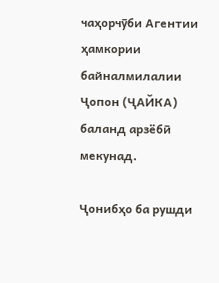чаҳорчӯби Агентии ҳамкории байналмилалии Ҷопон (ҶАЙКА) баланд арзёбӣ мекунад.

Ҷонибҳо ба рушди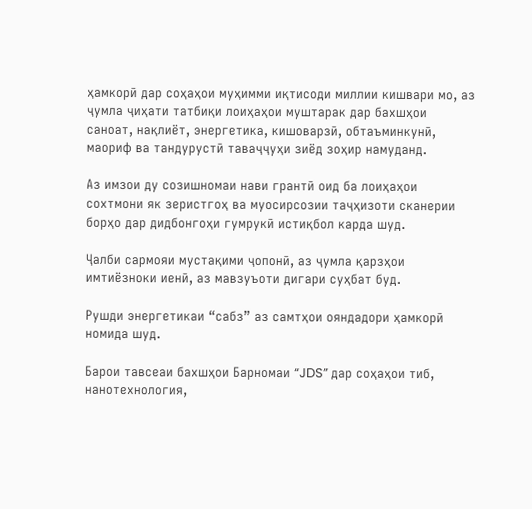ҳамкорӣ дар соҳаҳои муҳимми иқтисоди миллии кишвари мо, аз ҷумла ҷиҳати татбиқи лоиҳаҳои муштарак дар бахшҳои саноат, нақлиёт, энергетика, кишоварзӣ, обтаъминкунӣ, маориф ва тандурустӣ таваҷҷуҳи зиёд зоҳир намуданд.

Аз имзои ду созишномаи нави грантӣ оид ба лоиҳаҳои сохтмони як зеристгоҳ ва муосирсозии таҷҳизоти сканерии борҳо дар дидбонгоҳи гумрукӣ истиқбол карда шуд.

Ҷалби сармояи мустақими ҷопонӣ, аз ҷумла қарзҳои имтиёзноки иенӣ, аз мавзуъоти дигари суҳбат буд.

Рушди энергетикаи “сабз” аз самтҳои ояндадори ҳамкорӣ номида шуд.

Барои тавсеаи бахшҳои Барномаи “JDS” дар соҳаҳои тиб, нанотехнология,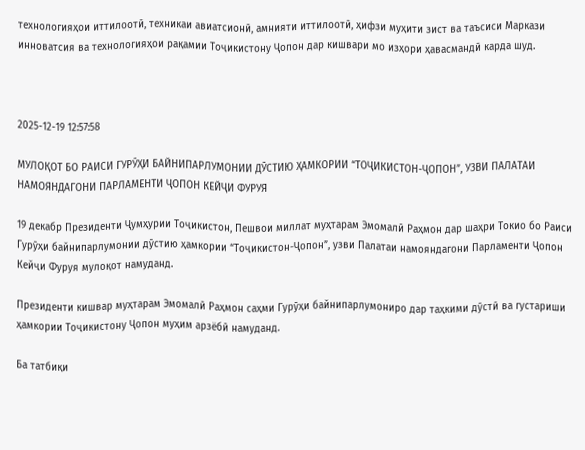технологияҳои иттилоотӣ, техникаи авиатсионӣ, амнияти иттилоотӣ, ҳифзи муҳити зист ва таъсиси Маркази инноватсия ва технологияҳои рақамии Тоҷикистону Ҷопон дар кишвари мо изҳори ҳавасмандӣ карда шуд.



2025-12-19 12:57:58

МУЛОҚОТ БО РАИСИ ГУРӮҲИ БАЙНИПАРЛУМОНИИ ДӮСТИЮ ҲАМКОРИИ “ТОҶИКИСТОН-ҶОПОН”, УЗВИ ПАЛАТАИ НАМОЯНДАГОНИ ПАРЛАМЕНТИ ҶОПОН КЕЙҶИ ФУРУЯ

19 декабр Президенти Ҷумҳурии Тоҷикистон, Пешвои миллат муҳтарам Эмомалӣ Раҳмон дар шаҳри Токио бо Раиси Гурӯҳи байнипарлумонии дӯстию ҳамкории “Тоҷикистон-Ҷопон”, узви Палатаи намояндагони Парламенти Ҷопон Кейҷи Фуруя мулоқот намуданд.

Президенти кишвар муҳтарам Эмомалӣ Раҳмон саҳми Гурӯҳи байнипарлумониро дар таҳкими дӯстӣ ва густариши ҳамкории Тоҷикистону Ҷопон муҳим арзёбӣ намуданд.

Ба татбиқи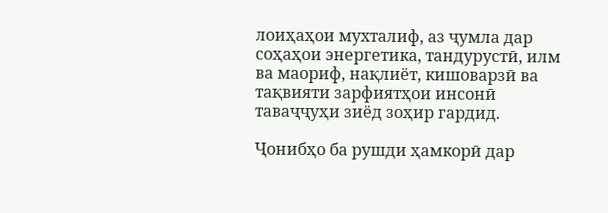лоиҳаҳои мухталиф, аз ҷумла дар соҳаҳои энергетика, тандурустӣ, илм ва маориф, нақлиёт, кишоварзӣ ва тақвияти зарфиятҳои инсонӣ таваҷҷуҳи зиёд зоҳир гардид.

Ҷонибҳо ба рушди ҳамкорӣ дар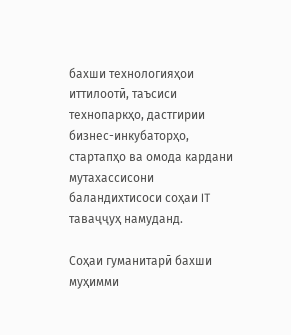бахши технологияҳои иттилоотӣ, таъсиси технопаркҳо, дастгирии бизнес-инкубаторҳо, стартапҳо ва омода кардани мутахассисони баландихтисоси соҳаи IT таваҷҷуҳ намуданд.

Соҳаи гуманитарӣ бахши муҳимми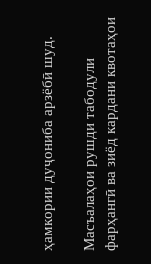ҳамкории дуҷониба арзёбӣ шуд.

Масъалаҳои рушди табодули фарҳангӣ ва зиёд кардани квотаҳои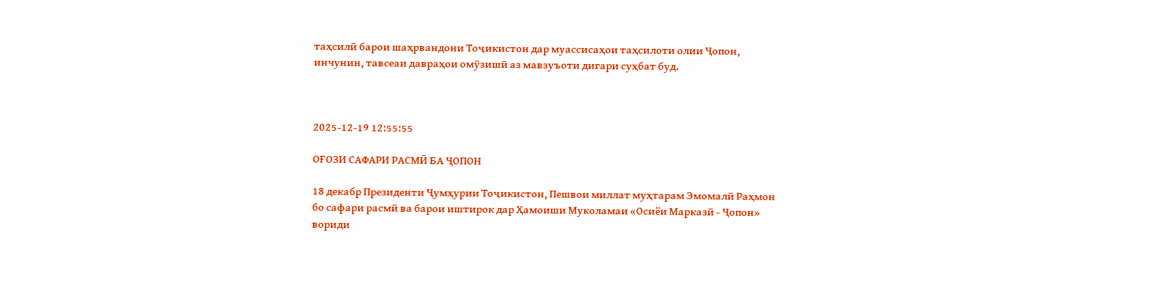таҳсилӣ барои шаҳрвандони Тоҷикистон дар муассисаҳои таҳсилоти олии Ҷопон, инчунин, тавсеаи давраҳои омӯзишӣ аз мавзуъоти дигари суҳбат буд.



2025-12-19 12:55:55

ОҒОЗИ САФАРИ РАСМӢ БА ҶОПОН

18 декабр Президенти Ҷумҳурии Тоҷикистон, Пешвои миллат муҳтарам Эмомалӣ Раҳмон бо сафари расмӣ ва барои иштирок дар Ҳамоиши Муколамаи «Осиёи Марказӣ - Ҷопон» вориди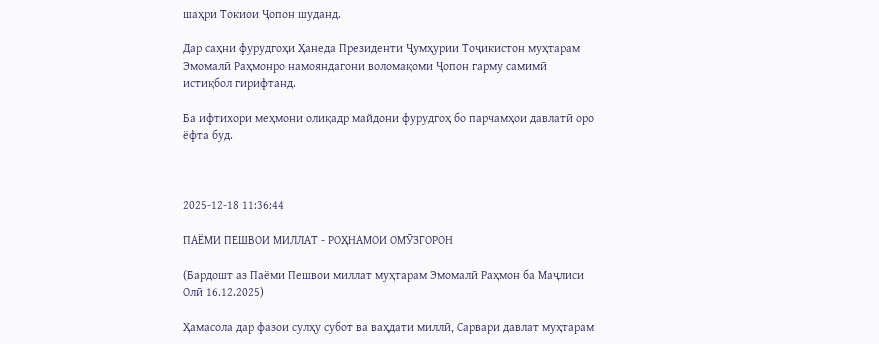шаҳри Токиои Ҷопон шуданд.

Дар саҳни фурудгоҳи Ҳанеда Президенти Ҷумҳурии Тоҷикистон муҳтарам Эмомалӣ Раҳмонро намояндагони воломақоми Ҷопон гарму самимӣ истиқбол гирифтанд.

Ба ифтихори меҳмони олиқадр майдони фурудгоҳ бо парчамҳои давлатӣ оро ёфта буд.



2025-12-18 11:36:44

ПАЁМИ ПЕШВОИ МИЛЛАТ - РОҲНАМОИ ОМӮЗГОРОН

(Бардошт аз Паёми Пешвои миллат муҳтарам Эмомалӣ Раҳмон ба Маҷлиси Олӣ 16.12.2025)

Ҳамасола дар фазои сулҳу субот ва ваҳдати миллӣ, Сарвари давлат муҳтарам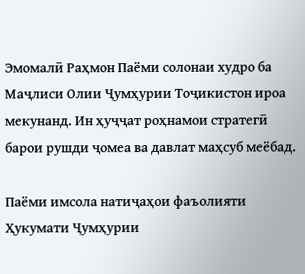Эмомалӣ Раҳмон Паёми солонаи худро ба Маҷлиси Олии Ҷумҳурии Тоҷикистон ироа мекунанд. Ин ҳуҷҷат роҳнамои стратегӣ барои рушди ҷомеа ва давлат маҳсуб меёбад.

Паёми имсола натиҷаҳои фаъолияти Ҳукумати Ҷумҳурии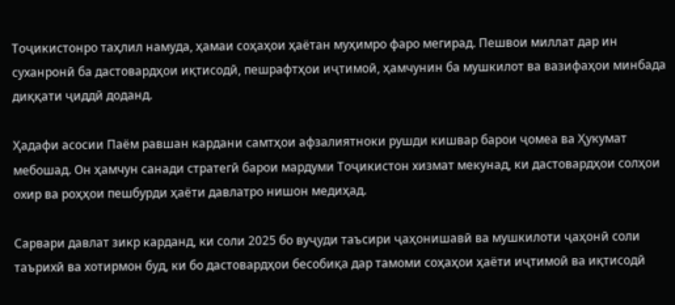Тоҷикистонро таҳлил намуда, ҳамаи соҳаҳои ҳаётан муҳимро фаро мегирад. Пешвои миллат дар ин суханронӣ ба дастовардҳои иқтисодӣ, пешрафтҳои иҷтимоӣ, ҳамчунин ба мушкилот ва вазифаҳои минбада диққати ҷиддӣ доданд.

Ҳадафи асосии Паём равшан кардани самтҳои афзалиятноки рушди кишвар барои ҷомеа ва Ҳукумат мебошад. Он ҳамчун санади стратегӣ барои мардуми Тоҷикистон хизмат мекунад, ки дастовардҳои солҳои охир ва роҳҳои пешбурди ҳаёти давлатро нишон медиҳад.

Сарвари давлат зикр карданд, ки соли 2025 бо вуҷуди таъсири ҷаҳонишавӣ ва мушкилоти ҷаҳонӣ соли таърихӣ ва хотирмон буд, ки бо дастовардҳои бесобиқа дар тамоми соҳаҳои ҳаёти иҷтимоӣ ва иқтисодӣ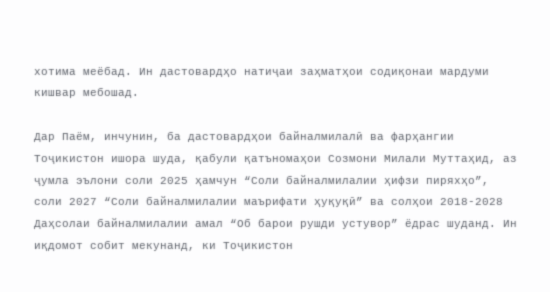хотима меёбад. Ин дастовардҳо натиҷаи заҳматҳои содиқонаи мардуми кишвар мебошад.

Дар Паём, инчунин, ба дастовардҳои байналмилалӣ ва фарҳангии Тоҷикистон ишора шуда, қабули қатъномаҳои Созмони Милали Муттаҳид, аз ҷумла эълони соли 2025 ҳамчун “Соли байналмилалии ҳифзи пиряхҳо”, соли 2027 “Соли байналмилалии маърифати ҳуқуқӣ” ва солҳои 2018-2028 Даҳсолаи байналмилалии амал “Об барои рушди устувор” ёдрас шуданд. Ин иқдомот собит мекунанд, ки Тоҷикистон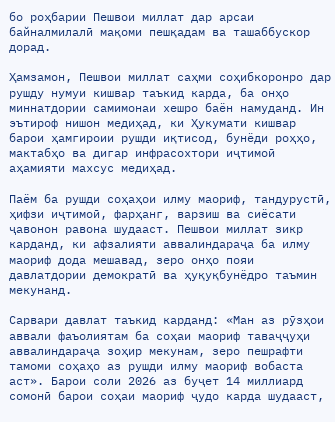бо роҳбарии Пешвои миллат дар арсаи байналмилалӣ мақоми пешқадам ва ташаббускор дорад.

Ҳамзамон, Пешвои миллат саҳми соҳибкоронро дар рушду нумуи кишвар таъкид карда, ба онҳо миннатдории самимонаи хешро баён намуданд. Ин эътироф нишон медиҳад, ки Ҳукумати кишвар барои ҳамгироии рушди иқтисод, бунёди роҳҳо, мактабҳо ва дигар инфрасохтори иҷтимоӣ аҳамияти махсус медиҳад.

Паём ба рушди соҳаҳои илму маориф, тандурустӣ, ҳифзи иҷтимоӣ, фарҳанг, варзиш ва сиёсати ҷавонон равона шудааст. Пешвои миллат зикр карданд, ки афзалияти аввалиндараҷа ба илму маориф дода мешавад, зеро онҳо пояи давлатдории демократӣ ва ҳуқуқбунёдро таъмин мекунанд.

Сарвари давлат таъкид карданд: «Ман аз рӯзҳои аввали фаъолиятам ба соҳаи маориф таваҷҷуҳи аввалиндараҷа зоҳир мекунам, зеро пешрафти тамоми соҳаҳо аз рушди илму маориф вобаста аст». Барои соли 2026 аз буҷет 14 миллиард сомонӣ барои соҳаи маориф ҷудо карда шудааст,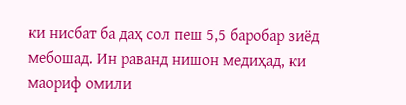ки нисбат ба даҳ сол пеш 5,5 баробар зиёд мебошад. Ин раванд нишон медиҳад, ки маориф омили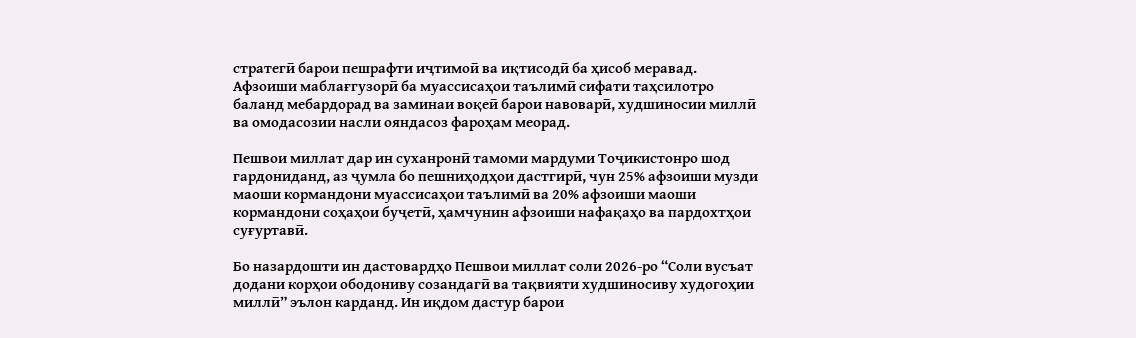стратегӣ барои пешрафти иҷтимоӣ ва иқтисодӣ ба ҳисоб меравад. Афзоиши маблағгузорӣ ба муассисаҳои таълимӣ сифати таҳсилотро баланд мебардорад ва заминаи воқеӣ барои навоварӣ, худшиносии миллӣ ва омодасозии насли ояндасоз фароҳам меорад.

Пешвои миллат дар ин суханронӣ тамоми мардуми Тоҷикистонро шод гардониданд, аз ҷумла бо пешниҳодҳои дастгирӣ, чун 25% афзоиши музди маоши кормандони муассисаҳои таълимӣ ва 20% афзоиши маоши кормандони соҳаҳои буҷетӣ, ҳамчунин афзоиши нафақаҳо ва пардохтҳои суғуртавӣ.

Бо назардошти ин дастовардҳо Пешвои миллат соли 2026-ро “Соли вусъат додани корҳои ободониву созандагӣ ва тақвияти худшиносиву худогоҳии миллӣ” эълон карданд. Ин иқдом дастур барои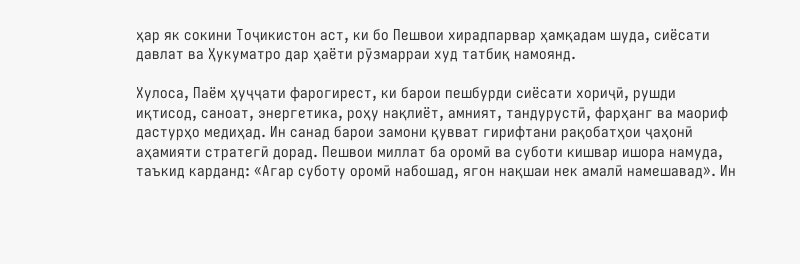ҳар як сокини Тоҷикистон аст, ки бо Пешвои хирадпарвар ҳамқадам шуда, сиёсати давлат ва Ҳукуматро дар ҳаёти рӯзмарраи худ татбиқ намоянд.

Хулоса, Паём ҳуҷҷати фарогирест, ки барои пешбурди сиёсати хориҷӣ, рушди иқтисод, саноат, энергетика, роҳу нақлиёт, амният, тандурустӣ, фарҳанг ва маориф дастурҳо медиҳад. Ин санад барои замони қувват гирифтани рақобатҳои ҷаҳонӣ аҳамияти стратегӣ дорад. Пешвои миллат ба оромӣ ва суботи кишвар ишора намуда, таъкид карданд: «Агар суботу оромӣ набошад, ягон нақшаи нек амалӣ намешавад». Ин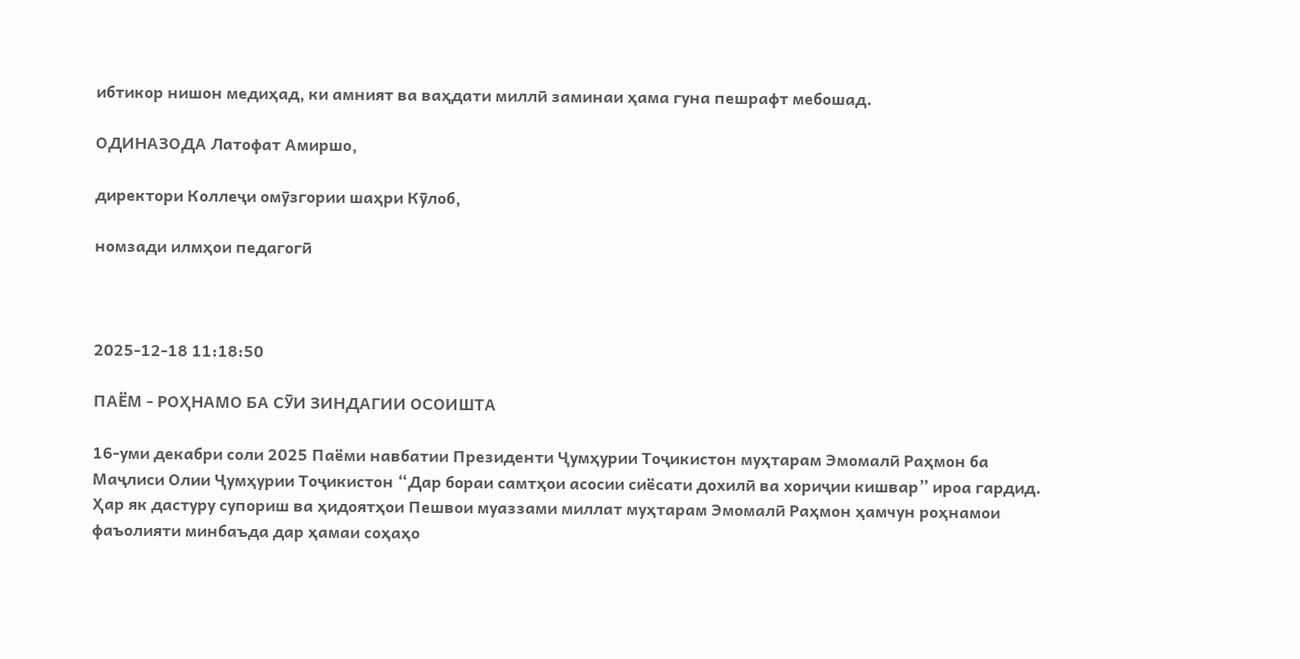ибтикор нишон медиҳад, ки амният ва ваҳдати миллӣ заминаи ҳама гуна пешрафт мебошад.

ОДИНАЗОДА Латофат Амиршо,

директори Коллеҷи омӯзгории шаҳри Кӯлоб,

номзади илмҳои педагогӣ



2025-12-18 11:18:50

ПАЁМ - РОҲНАМО БА СӮИ ЗИНДАГИИ ОСОИШТА

16-уми декабри соли 2025 Паёми навбатии Президенти Ҷумҳурии Тоҷикистон муҳтарам Эмомалӣ Раҳмон ба Маҷлиси Олии Ҷумҳурии Тоҷикистон “Дар бораи самтҳои асосии сиёсати дохилӣ ва хориҷии кишвар” ироа гардид. Ҳар як дастуру супориш ва ҳидоятҳои Пешвои муаззами миллат муҳтарам Эмомалӣ Раҳмон ҳамчун роҳнамои фаъолияти минбаъда дар ҳамаи соҳаҳо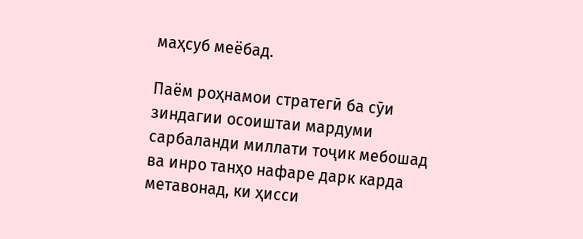маҳсуб меёбад.

Паём роҳнамои стратегӣ ба сӯи зиндагии осоиштаи мардуми сарбаланди миллати тоҷик мебошад ва инро танҳо нафаре дарк карда метавонад, ки ҳисси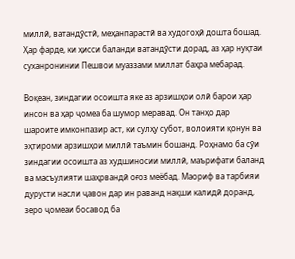миллӣ, ватандӯстӣ, меҳанпарастӣ ва худогоҳӣ дошта бошад. Ҳар фарде, ки ҳисси баланди ватандӯсти дорад, аз ҳар нуқтаи суханронинии Пешвои муаззами миллат баҳра мебарад.

Воқеан, зиндагии осоишта яке аз арзишҳои олӣ барои ҳар инсон ва ҳар ҷомеа ба шумор меравад. Он танҳо дар шароите имконпазир аст, ки сулҳу субот, волоияти қонун ва эҳтироми арзишҳои миллӣ таъмин бошанд. Роҳнамо ба сӯи зиндагии осоишта аз худшиносии миллӣ, маърифати баланд ва масъулияти шаҳрвандӣ оғоз меёбад. Маориф ва тарбияи дурусти насли ҷавон дар ин раванд нақши калидӣ доранд, зеро ҷомеаи босавод ба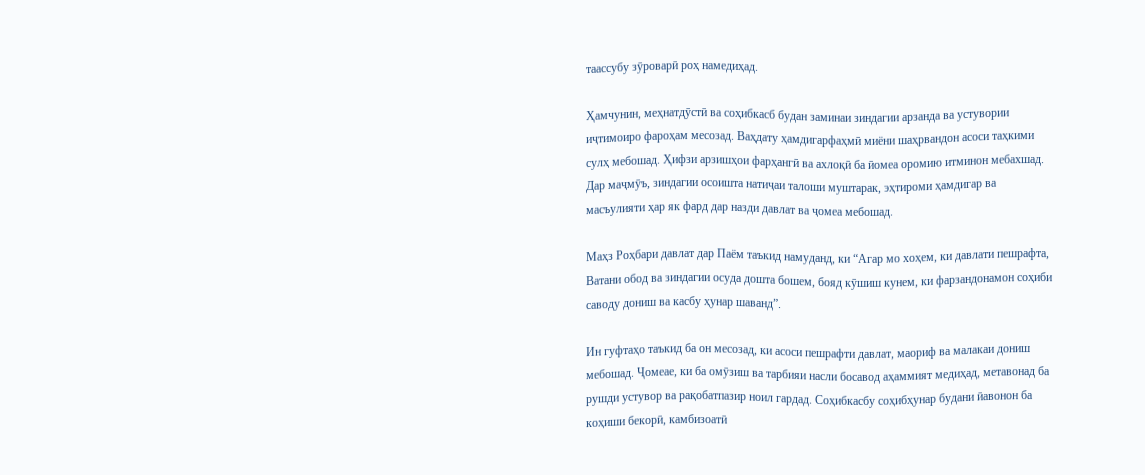таассубу зӯроварӣ роҳ намедиҳад.

Ҳамчунин, меҳнатдӯстӣ ва соҳибкасб будан заминаи зиндагии арзанда ва устувории иҷтимоиро фароҳам месозад. Ваҳдату ҳамдигарфаҳмӣ миёни шаҳрвандон асоси таҳкими сулҳ мебошад. Ҳифзи арзишҳои фарҳангӣ ва ахлоқӣ ба ӣомеа оромию итминон мебахшад. Дар маҷмӯъ, зиндагии осоишта натиҷаи талоши муштарак, эҳтироми ҳамдигар ва масъулияти ҳар як фард дар назди давлат ва ҷомеа мебошад.

Маҳз Роҳбари давлат дар Паём таъкид намуданд, ки “Агар мо хоҳем, ки давлати пешрафта, Ватани обод ва зиндагии осуда дошта бошем, бояд кӯшиш кунем, ки фарзандонамон соҳиби саводу дониш ва касбу ҳунар шаванд”.

Ин гуфтаҳо таъкид ба он месозад, ки асоси пешрафти давлат, маориф ва малакаи дониш мебошад. Ҷомеае, ки ба омӯзиш ва тарбияи насли босавод аҳаммият медиҳад, метавонад ба рушди устувор ва рақобатпазир ноил гардад. Соҳибкасбу соҳибҳунар будани ӣавонон ба коҳиши бекорӣ, камбизоатӣ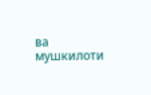ва мушкилоти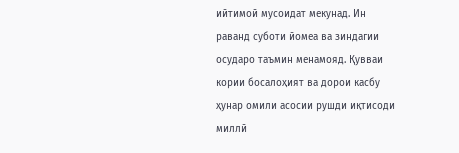иӣтимоӣ мусоидат мекунад. Ин раванд суботи ӣомеа ва зиндагии осударо таъмин менамояд. Қувваи кории босалоҳият ва дорои касбу ҳунар омили асосии рушди иқтисоди миллӣ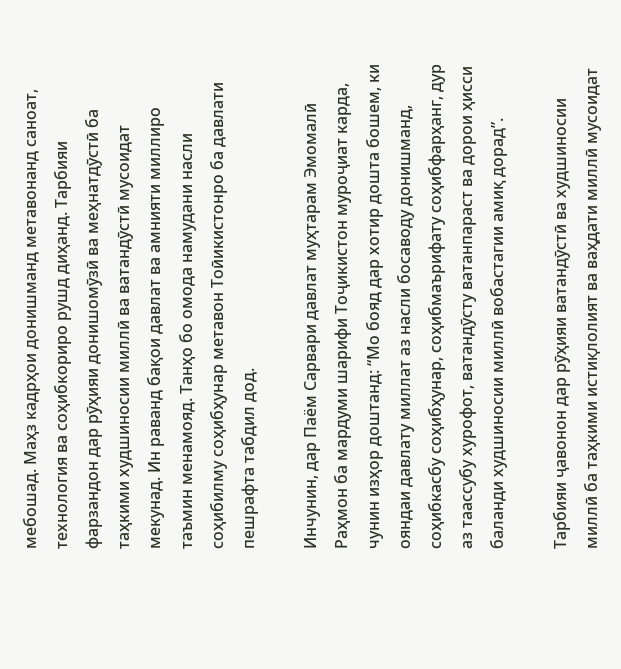мебошад. Маҳз кадрҳои донишманд метавонанд саноат, технология ва соҳибкориро рушд диҳанд. Тарбияи фарзандон дар рӯҳияи донишомӯзӣ ва меҳнатдӯстӣ ба таҳкими худшиносии миллӣ ва ватандӯстӣ мусоидат мекунад. Ин раванд бақои давлат ва амнияти миллиро таъмин менамояд. Танҳо бо омода намудани насли соҳибилму соҳибҳунар метавон Тоӣикистонро ба давлати пешрафта табдил дод.

Инчунин, дар Паём Сарвари давлат муҳтарам Эмомалӣ Раҳмон ба мардуми шарифи Тоҷикистон муроҷиат карда, чунин изҳор доштанд: “Мо бояд дар хотир дошта бошем, ки ояндаи давлату миллат аз насли босаводу донишманд, соҳибкасбу соҳибҳунар, соҳибмаърифату соҳибфарҳанг, дур аз таассубу хурофот, ватандӯсту ватанпараст ва дорои ҳисси баланди худшиносии миллӣ вобастагии амиқ дорад”.

Тарбияи ҷавонон дар рӯҳияи ватандӯстӣ ва худшиносии миллӣ ба таҳкими истиқлолият ва ваҳдати миллӣ мусоидат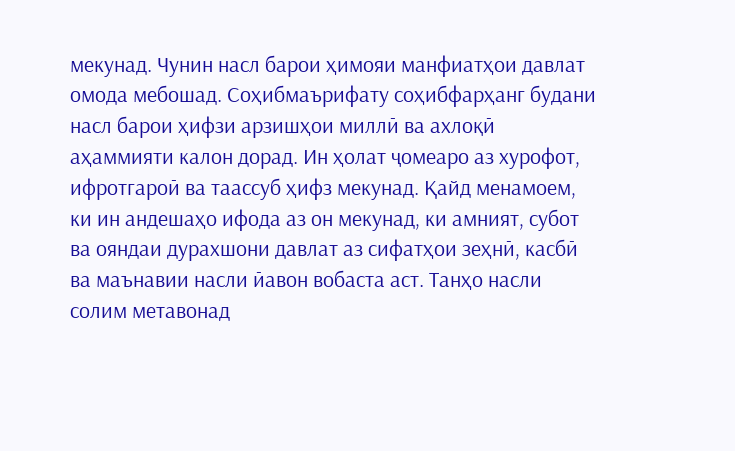мекунад. Чунин насл барои ҳимояи манфиатҳои давлат омода мебошад. Соҳибмаърифату соҳибфарҳанг будани насл барои ҳифзи арзишҳои миллӣ ва ахлоқӣ аҳаммияти калон дорад. Ин ҳолат ҷомеаро аз хурофот, ифротгароӣ ва таассуб ҳифз мекунад. Қайд менамоем, ки ин андешаҳо ифода аз он мекунад, ки амният, субот ва ояндаи дурахшони давлат аз сифатҳои зеҳнӣ, касбӣ ва маънавии насли ӣавон вобаста аст. Танҳо насли солим метавонад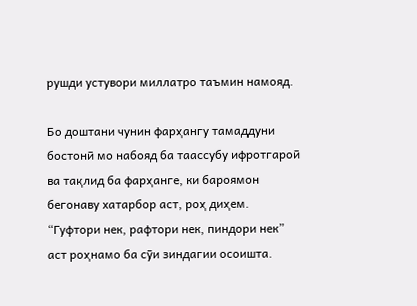рушди устувори миллатро таъмин намояд.

Бо доштани чунин фарҳангу тамаддуни бостонӣ мо набояд ба таассубу ифротгароӣ ва тақлид ба фарҳанге, ки бароямон бегонаву хатарбор аст, роҳ диҳем. “Гуфтори нек, рафтори нек, пиндори нек” аст роҳнамо ба сӯи зиндагии осоишта.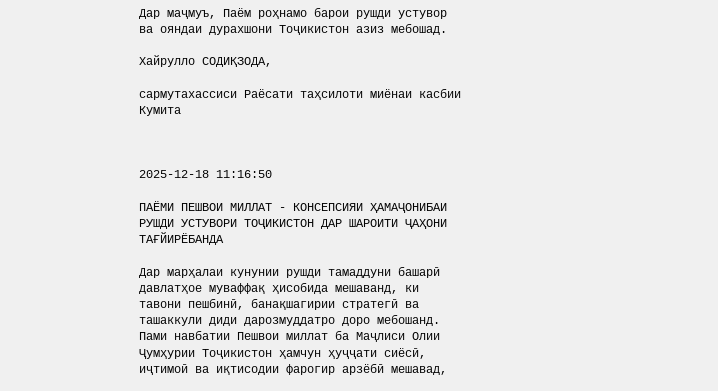Дар маҷмуъ, Паём роҳнамо барои рушди устувор ва ояндаи дурахшони Тоҷикистон азиз мебошад.

Хайрулло СОДИҚЗОДА,

сармутахассиси Раёсати таҳсилоти миёнаи касбии Кумита



2025-12-18 11:16:50

ПАЁМИ ПЕШВОИ МИЛЛАТ - КОНСЕПСИЯИ ҲАМАҶОНИБАИ РУШДИ УСТУВОРИ ТОҶИКИСТОН ДАР ШАРОИТИ ҶАҲОНИ ТАҒЙИРЁБАНДА

Дар марҳалаи кунунии рушди тамаддуни башарӣ давлатҳое муваффақ ҳисобида мешаванд, ки тавони пешбинӣ, банақшагирии стратегӣ ва ташаккули диди дарозмуддатро доро мебошанд. Пами навбатии Пешвои миллат ба Маҷлиси Олии Ҷумҳурии Тоҷикистон ҳамчун ҳуҷҷати сиёсӣ, иҷтимоӣ ва иқтисодии фарогир арзёбӣ мешавад,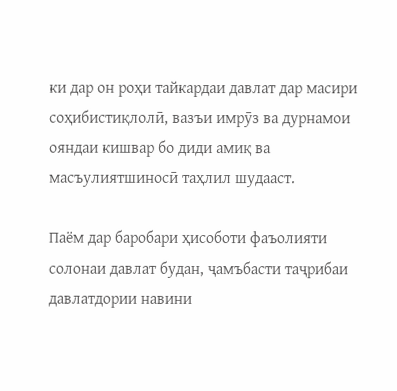ки дар он роҳи тайкардаи давлат дар масири соҳибистиқлолӣ, вазъи имрӯз ва дурнамои ояндаи кишвар бо диди амиқ ва масъулиятшиносӣ таҳлил шудааст.

Паём дар баробари ҳисоботи фаъолияти солонаи давлат будан, ҷамъбасти таҷрибаи давлатдории навини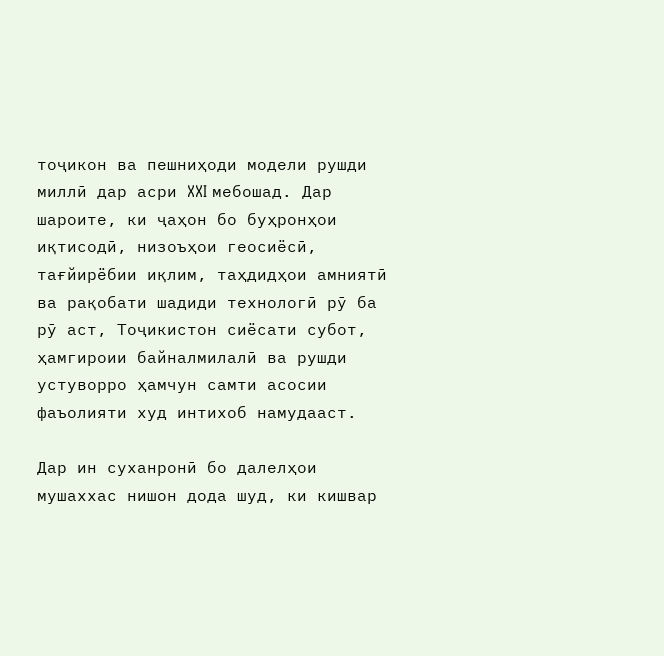тоҷикон ва пешниҳоди модели рушди миллӣ дар асри XXI мебошад. Дар шароите, ки ҷаҳон бо буҳронҳои иқтисодӣ, низоъҳои геосиёсӣ, тағйирёбии иқлим, таҳдидҳои амниятӣ ва рақобати шадиди технологӣ рӯ ба рӯ аст, Тоҷикистон сиёсати субот, ҳамгироии байналмилалӣ ва рушди устуворро ҳамчун самти асосии фаъолияти худ интихоб намудааст.

Дар ин суханронӣ бо далелҳои мушаххас нишон дода шуд, ки кишвар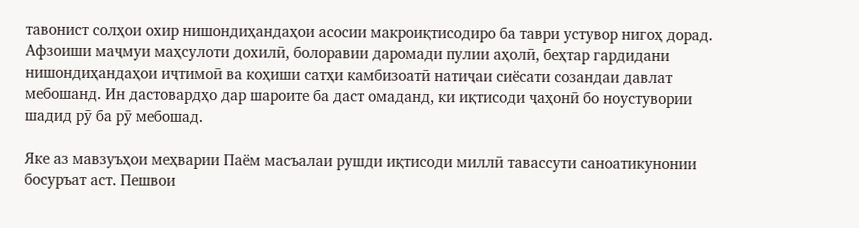тавонист солҳои охир нишондиҳандаҳои асосии макроиқтисодиро ба таври устувор нигоҳ дорад. Афзоиши маҷмуи маҳсулоти дохилӣ, болоравии даромади пулии аҳолӣ, беҳтар гардидани нишондиҳандаҳои иҷтимоӣ ва коҳиши сатҳи камбизоатӣ натиҷаи сиёсати созандаи давлат мебошанд. Ин дастовардҳо дар шароите ба даст омаданд, ки иқтисоди ҷаҳонӣ бо ноустувории шадид рӯ ба рӯ мебошад.

Яке аз мавзуъҳои меҳварии Паём масъалаи рушди иқтисоди миллӣ тавассути саноатикунонии босуръат аст. Пешвои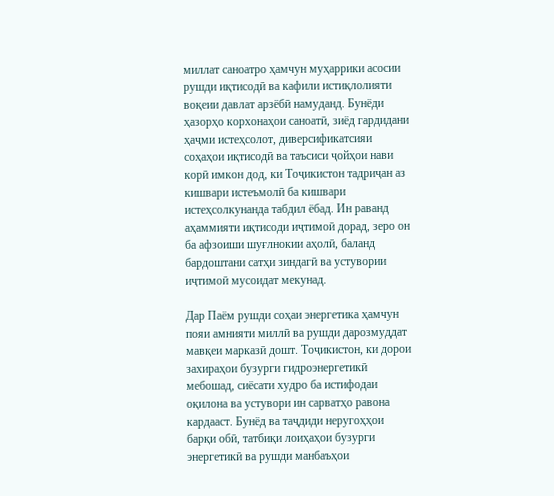миллат саноатро ҳамчун муҳаррики асосии рушди иқтисодӣ ва кафили истиқлолияти воқеии давлат арзёбӣ намуданд. Бунёди ҳазорҳо корхонаҳои саноатӣ, зиёд гардидани ҳаҷми истеҳсолот, диверсификатсияи соҳаҳои иқтисодӣ ва таъсиси ҷойҳои нави корӣ имкон дод, ки Тоҷикистон тадриҷан аз кишвари истеъмолӣ ба кишвари истеҳсолкунанда табдил ёбад. Ин раванд аҳаммияти иқтисоди иҷтимоӣ дорад, зеро он ба афзоиши шуғлнокии аҳолӣ, баланд бардоштани сатҳи зиндагӣ ва устувории иҷтимоӣ мусоидат мекунад.

Дар Паём рушди соҳаи энергетика ҳамчун пояи амнияти миллӣ ва рушди дарозмуддат мавқеи марказӣ дошт. Тоҷикистон, ки дорои захираҳои бузурги гидроэнергетикӣ мебошад, сиёсати худро ба истифодаи оқилона ва устувори ин сарватҳо равона кардааст. Бунёд ва таҷдиди неругоҳҳои барқи обӣ, татбиқи лоиҳаҳои бузурги энергетикӣ ва рушди манбаъҳои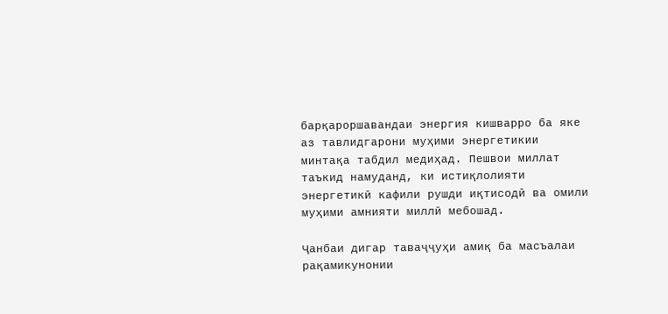барқароршавандаи энергия кишварро ба яке аз тавлидгарони муҳими энергетикии минтақа табдил медиҳад. Пешвои миллат таъкид намуданд, ки истиқлолияти энергетикӣ кафили рушди иқтисодӣ ва омили муҳими амнияти миллӣ мебошад.

Ҷанбаи дигар таваҷҷуҳи амиқ ба масъалаи рақамикунонии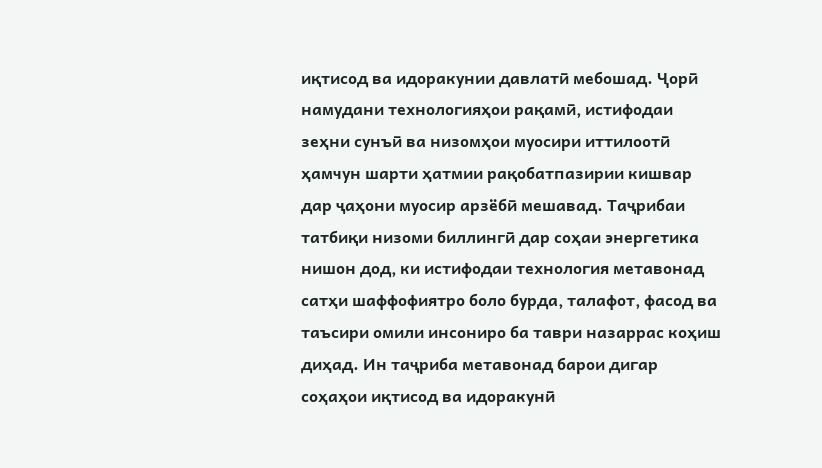иқтисод ва идоракунии давлатӣ мебошад. Ҷорӣ намудани технологияҳои рақамӣ, истифодаи зеҳни сунъӣ ва низомҳои муосири иттилоотӣ ҳамчун шарти ҳатмии рақобатпазирии кишвар дар ҷаҳони муосир арзёбӣ мешавад. Таҷрибаи татбиқи низоми биллингӣ дар соҳаи энергетика нишон дод, ки истифодаи технология метавонад сатҳи шаффофиятро боло бурда, талафот, фасод ва таъсири омили инсониро ба таври назаррас коҳиш диҳад. Ин таҷриба метавонад барои дигар соҳаҳои иқтисод ва идоракунӣ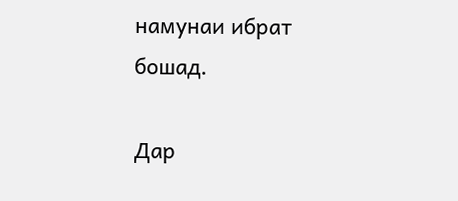намунаи ибрат бошад.

Дар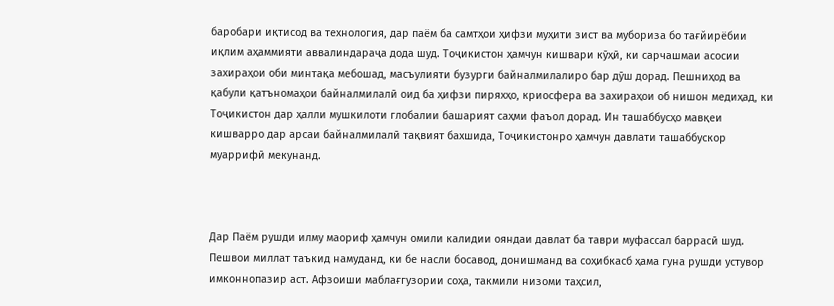баробари иқтисод ва технология, дар паём ба самтҳои ҳифзи муҳити зист ва мубориза бо тағйирёбии иқлим аҳаммияти аввалиндараҷа дода шуд. Тоҷикистон ҳамчун кишвари кӯҳӣ, ки сарчашмаи асосии захираҳои оби минтақа мебошад, масъулияти бузурги байналмилалиро бар дӯш дорад. Пешниҳод ва қабули қатъномаҳои байналмилалӣ оид ба ҳифзи пиряхҳо, криосфера ва захираҳои об нишон медиҳад, ки Тоҷикистон дар ҳалли мушкилоти глобалии башарият саҳми фаъол дорад. Ин ташаббусҳо мавқеи кишварро дар арсаи байналмилалӣ тақвият бахшида, Тоҷикистонро ҳамчун давлати ташаббускор муаррифӣ мекунанд.



Дар Паём рушди илму маориф ҳамчун омили калидии ояндаи давлат ба таври муфассал баррасӣ шуд. Пешвои миллат таъкид намуданд, ки бе насли босавод, донишманд ва соҳибкасб ҳама гуна рушди устувор имконнопазир аст. Афзоиши маблағгузории соҳа, такмили низоми таҳсил,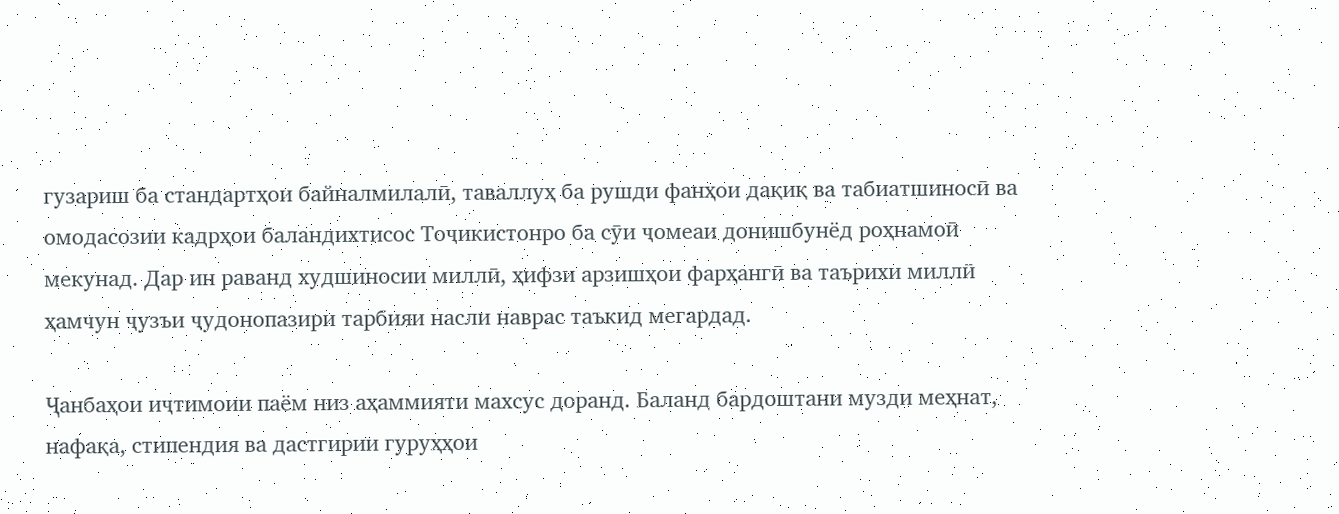гузариш ба стандартҳои байналмилалӣ, таваллуҳ ба рушди фанҳои дақиқ ва табиатшиносӣ ва омодасозии кадрҳои баландихтисос Тоҷикистонро ба сӯи ҷомеаи донишбунёд роҳнамоӣ мекунад. Дар ин раванд худшиносии миллӣ, ҳифзи арзишҳои фарҳангӣ ва таърихи миллӣ ҳамчун ҷузъи ҷудонопазири тарбияи насли наврас таъкид мегардад.

Ҷанбаҳои иҷтимоии паём низ аҳаммияти махсус доранд. Баланд бардоштани музди меҳнат, нафақа, стипендия ва дастгирии гуруҳҳои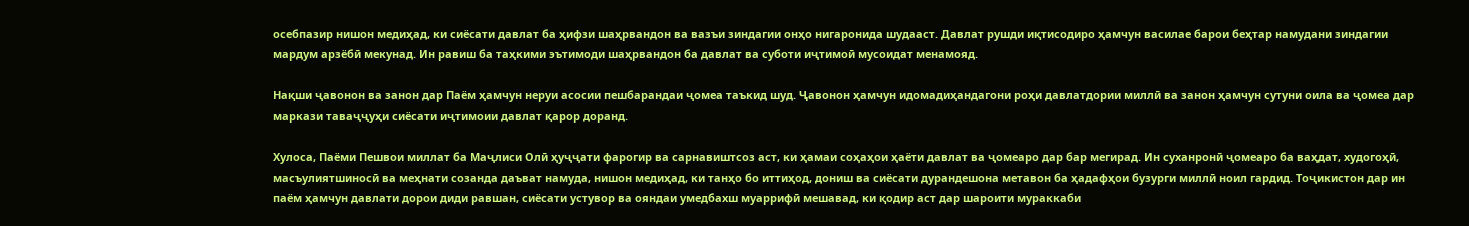осебпазир нишон медиҳад, ки сиёсати давлат ба ҳифзи шаҳрвандон ва вазъи зиндагии онҳо нигаронида шудааст. Давлат рушди иқтисодиро ҳамчун василае барои беҳтар намудани зиндагии мардум арзёбӣ мекунад. Ин равиш ба таҳкими эътимоди шаҳрвандон ба давлат ва суботи иҷтимоӣ мусоидат менамояд.

Нақши ҷавонон ва занон дар Паём ҳамчун неруи асосии пешбарандаи ҷомеа таъкид шуд. Ҷавонон ҳамчун идомадиҳандагони роҳи давлатдории миллӣ ва занон ҳамчун сутуни оила ва ҷомеа дар маркази таваҷҷуҳи сиёсати иҷтимоии давлат қарор доранд.

Хулоса, Паёми Пешвои миллат ба Маҷлиси Олӣ ҳуҷҷати фарогир ва сарнавиштсоз аст, ки ҳамаи соҳаҳои ҳаёти давлат ва ҷомеаро дар бар мегирад. Ин суханронӣ ҷомеаро ба ваҳдат, худогоҳӣ, масъулиятшиносӣ ва меҳнати созанда даъват намуда, нишон медиҳад, ки танҳо бо иттиҳод, дониш ва сиёсати дурандешона метавон ба ҳадафҳои бузурги миллӣ ноил гардид. Тоҷикистон дар ин паём ҳамчун давлати дорои диди равшан, сиёсати устувор ва ояндаи умедбахш муаррифӣ мешавад, ки қодир аст дар шароити мураккаби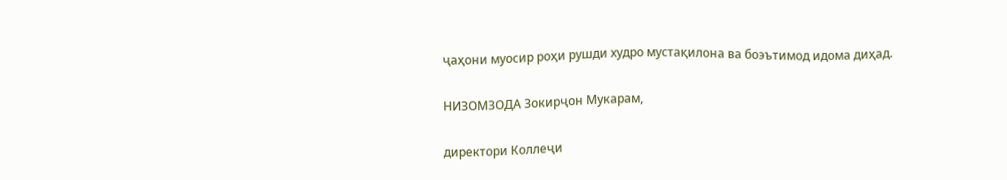ҷаҳони муосир роҳи рушди худро мустақилона ва боэътимод идома диҳад.

НИЗОМЗОДА Зокирҷон Мукарам,

директори Коллеҷи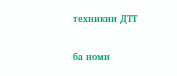техникии ДТТ

ба номи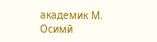академик М. Осимӣ